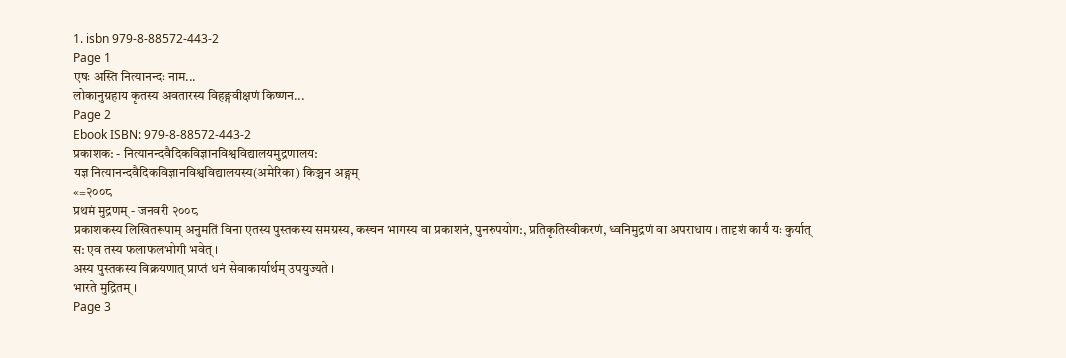1. isbn 979-8-88572-443-2
Page 1
एषः अस्ति नित्यानन्दः नाम...
लोकानुग्रहाय कृतस्य अवतारस्य विहङ्गवीक्षणं किष्णन...
Page 2
Ebook ISBN: 979-8-88572-443-2
प्रकाशक: - नित्यानन्दवैदिकविज्ञानविश्वविद्यालयमुद्रणालय:
यज्ञ नित्यानन्दवैदिकविज्ञानविश्वविद्यालयस्य(अमेरिका) किञ्चन अङ्गम्
«=२००८
प्रथमं मुद्रणम् - जनवरी २००८
प्रकाशकस्य लिखितरूपाम् अनुमतिं विना एतस्य पुस्तकस्य समग्रस्य, कस्चन भागस्य वा प्रकाशनं, पुनरुपयोग:, प्रतिकृतिस्वीकरणं, ध्वनिमुद्रणं वा अपराधाय । तादृशं कार्यं यः कुर्यात्
स: एव तस्य फलाफलभोगी भवेत् ।
अस्य पुस्तकस्य विक्रयणात् प्राप्तं धनं सेवाकार्यार्थम् उपयुज्यते ।
भारते मुद्रितम् ।
Page 3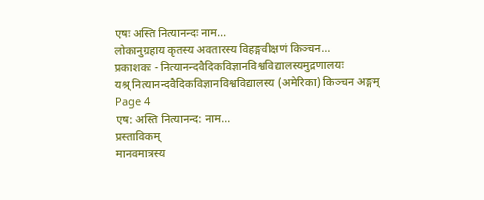एषः अस्ति नित्यानन्दः नाम...
लोकानुग्रहाय कृतस्य अवतारस्य विहङ्गवीक्षणं किञ्चन...
प्रकाशकः - नित्यानन्दवैदिकविज्ञानविश्वविद्यालस्यमुद्रणालयः
यश्र् नित्यानन्दवैदिकविज्ञानविश्वविद्यालस्य (अमेरिका) किञ्चन अङ्गम्
Page 4
एष: अस्ति नित्यानन्द: नाम...
प्रस्ताविकम्
मानवमात्रस्य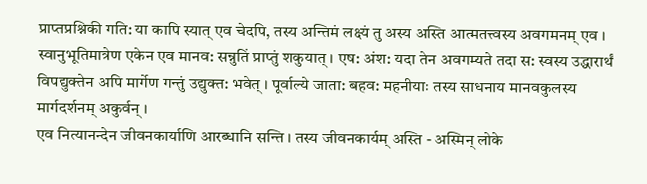प्राप्तप्रश्निकी गति: या कापि स्यात् एव चेदपि, तस्य अन्तिमं लक्ष्यं तु अस्य अस्ति आत्मतत्त्वस्य अवगमनम् एव । स्वानुभूतिमात्रेण एकेन एव मानव: सन्नुतिं प्राप्तुं शकुयात् । एष: अंश: यदा तेन अवगम्यते तदा स: स्वस्य उद्धारार्थं विपद्युक्तेन अपि मार्गेण गन्तुं उद्युक्त: भवेत् । पूर्वाल्ये जाता: बहव: महनीयाः तस्य साधनाय मानवकुलस्य मार्गदर्शनम् अकुर्वन् ।
एव नित्यानन्देन जीवनकार्याणि आरब्धानि सन्ति । तस्य जीवनकार्यम् अस्ति - अस्मिन् लोके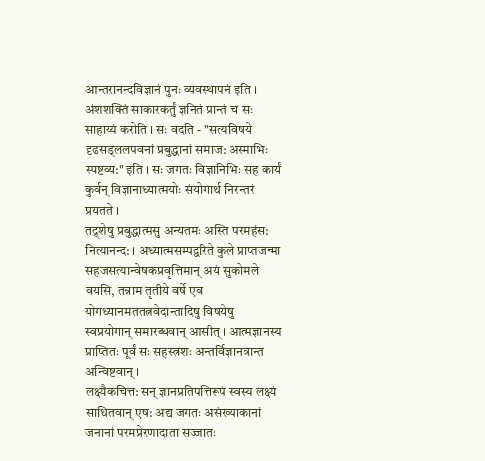आन्तरानन्दविज्ञानं पुनः व्यवस्थापनं इति । अंशशक्तिं साकारकर्तुं ज्ञनितं प्रान्तं च सः साहाय्यं करोति । सः वदति - "सत्यविषये दृढसड्ललपवनां प्रबुद्धानां समाज: अस्माभिः स्पष्टव्य:" इति । सः जगतः विज्ञानिभिः सह कार्यं कुर्वन् विज्ञानाध्यात्मयोः संयोगार्थ निरन्तरं प्रयतते ।
तद्र्शेषु प्रबुद्धात्मसु अन्यतमः अस्ति परमहंस: नित्यानन्द: । अध्यात्मसम्पद्वरिते कुले प्राप्तजन्मा सहजसत्यान्वेषकप्रवृत्तिमान् अयं सुकोमले वयसि, तन्नाम तृतीये वर्षे एव योगध्यानमततत्नवेदान्तादिषु विषयेषु स्वप्रयोगान् समारब्धवान् आसीत् । आत्मज्ञानस्य प्राप्तितः पूर्वं सः सहस्त्रशः अन्तर्विज्ञानत्रान्त अन्विष्टवान् ।
लक्ष्यैकचित्त: सन् ज्ञानप्रतिपत्तिरूपं स्वस्य लक्ष्यं साधितवान् एष: अद्य जगतः असंख्याकानां जनानां परमप्रेरणादाता सज्जातः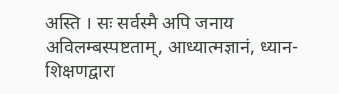अस्ति । सः सर्वस्मै अपि जनाय अविलम्बस्पष्टताम्, आध्यात्मज्ञानं, ध्यान-शिक्षणद्वारा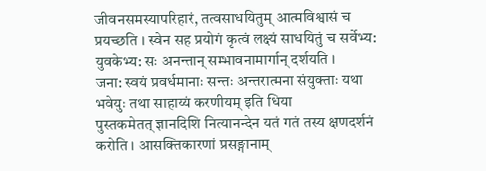जीवनसमस्यापरिहारं, तत्वसाधयितुम् आत्मविश्वासं च प्रयच्छति । स्वेन सह प्रयोगं कृत्वं लक्ष्यं साधयितुं च सर्वेभ्य: युवकेभ्य: सः अनन्तान् सम्भावनामार्गान् दर्शयति ।
जना: स्वयं प्रवर्धमानाः सन्तः अन्तरात्मना संयुक्ताः यथा भवेयुः तथा साहाय्यं करणीयम् इति धिया
पुस्तकमेतत् ज्ञानदिशि नित्यानन्देन यतं गतं तस्य क्षणदर्शनं करोति । आसक्तिकारणां प्रसङ्गानाम्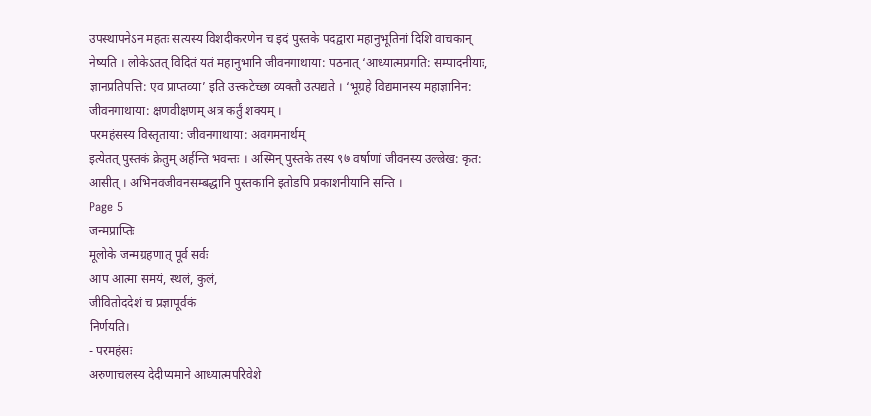उपस्थापनेऽन महतः सत्यस्य विशदीकरणेन च इदं पुस्तके पदद्वारा महानुभूतिनां दिशि वाचकान् नेष्यति । लोकेऽतत् विदितं यतं महानुभानि जीवनगाथाया: पठनात् ‘आध्यात्मप्रगति: सम्पादनीयाः, ज्ञानप्रतिपत्ति: एव प्राप्तव्या’ इति उत्त्कटेच्छा व्यक्तौ उत्पद्यते । ‘भूग्रहे विद्यमानस्य महाज्ञानिन: जीवनगाथाया: क्षणवीक्षणम् अत्र कर्तुं शक्यम् ।
परमहंसस्य विस्तृताया: जीवनगाथाया: अवगमनार्थम्
इत्येतत् पुस्तकं क्रेतुम् अर्हन्ति भवन्तः । अस्मिन् पुस्तके तस्य ९७ वर्षाणां जीवनस्य उल्ल्रेख: कृत: आसीत् । अभिनवजीवनसम्बद्धानि पुस्तकानि इतोडपि प्रकाशनीयानि सन्ति ।
Page 5
जन्मप्राप्तिः
मूलोके जन्मग्रहणात् पूर्व सर्वः
आप आत्मा समयं, स्थलं, कुलं,
जीवितोददेशं च प्रज्ञापूर्वकं
निर्णयति।
- परमहंसः
अरुणाचलस्य देदीप्यमाने आध्यात्मपरिवेशे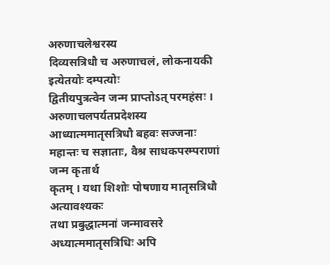अरुणाचलेश्वरस्य
दिव्यसत्रिधौ च अरुणाचलं, लोकनायकी इत्येतयोः दम्पत्योः
द्वितीयपुत्रत्वेन जन्म प्राप्तोऽत् परमहंसः ।
अरुणाचलपर्यतप्रदेशस्य आध्यात्ममातृसत्रिधौ बहवः सज्जनाः
महान्तः च सज्ञाताः, वैश्र साधकपरम्पराणां जन्म कृतार्थ
कृतम् । यथा शिशोः पोषणाय मातृसत्रिधौ अत्यावश्यकः
तथा प्रबुद्धात्मनां जन्मावसरे अध्यात्ममातृसत्रिधिः अपि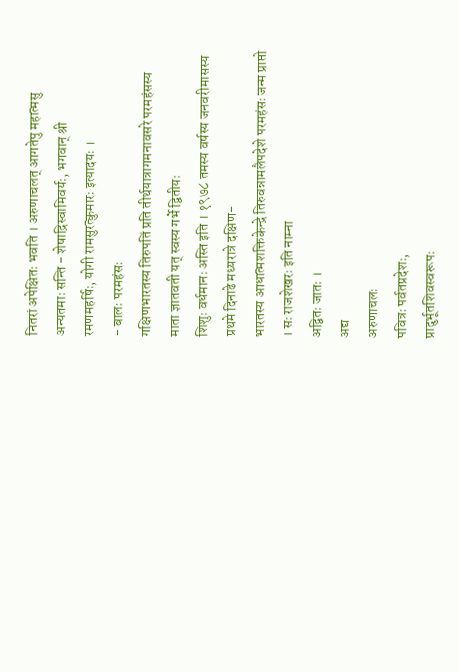नितरां अपेक्षितः भवति । अरुणाचलत् आगतेपु महात्मसु
अन्यतमाः सन्ति - शेषाद्रिस्वामिवर्यः, भगवान् श्री
रमणमहर्षिः, योगी रामसुरत्कुमारः इत्यादयः ।
- बालः परमहंसः
गक्षिणभारतस्य तिरुपतिं प्रति तीर्थयात्रागमनावसरे परमहंसस्य माता ज्ञातवती यत् स्वस्य गर्भे द्वितीयः
शिशुः वर्धमानः अस्ति इति । १९७८ तमस्य वर्षस्य जनवरीमासस्य प्रथमे दिनाढे मध्यरात्रे दक्षिण-
भारतस्य आधात्मशक्तिकेन्द्रे तिरुवन्नामलैपदेशे परमहंसः जन्म प्राप्तो । सः राजशेखरः इति नाम्ना
अद्वितः जातः ।
अद्य
अरुणाचलः
पवित्रः पर्वतप्रदेशः,
प्रादुर्भूतशिवस्वरूपः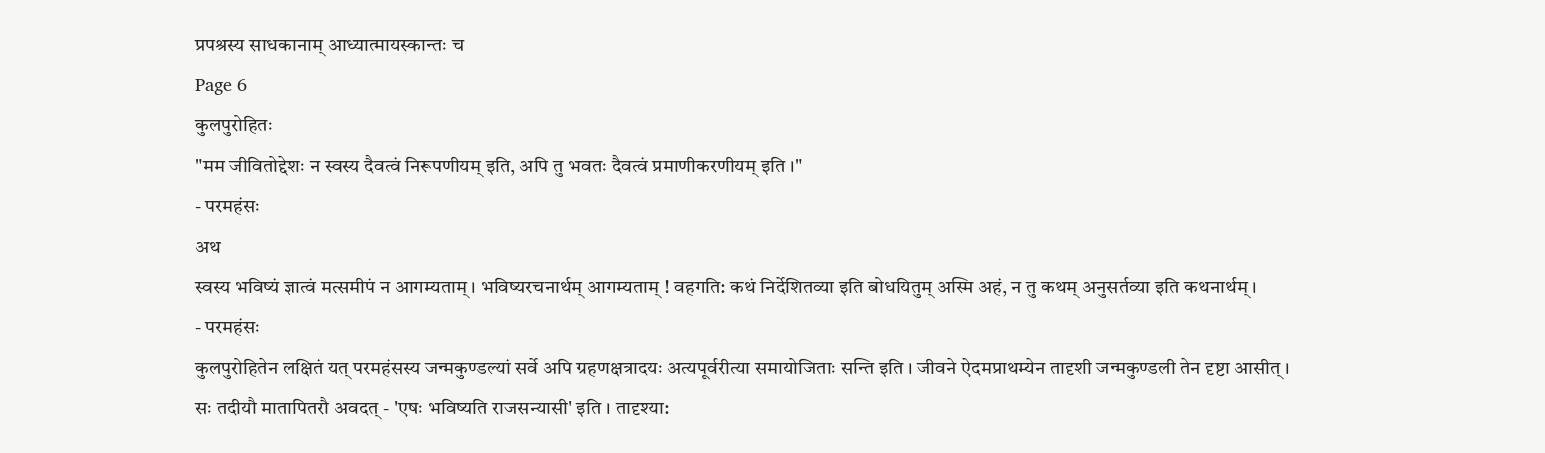प्रपश्रस्य साधकानाम् आध्यात्मायस्कान्तः च
Page 6
कुलपुरोहितः
"मम जीवितोद्देशः न स्वस्य दैवत्वं निरूपणीयम् इति, अपि तु भवतः दैवत्वं प्रमाणीकरणीयम् इति ।"
- परमहंसः
अथ
स्वस्य भविष्यं ज्ञात्वं मत्समीपं न आगम्यताम् । भविष्यरचनार्थम् आगम्यताम् ! वहगति: कथं निर्देशितव्या इति बोधयितुम् अस्मि अहं, न तु कथम् अनुसर्तव्या इति कथनार्थम् ।
- परमहंसः
कुलपुरोहितेन लक्षितं यत् परमहंसस्य जन्मकुण्डल्यां सर्वे अपि ग्रहणक्षत्रादयः अत्यपूर्वरीत्या समायोजिताः सन्ति इति । जीवने ऐदमप्राथम्येन तादृशी जन्मकुण्डली तेन दृष्टा आसीत् । सः तदीयौ मातापितरौ अवदत् - 'एषः भविष्यति राजसन्यासी' इति । तादृश्या: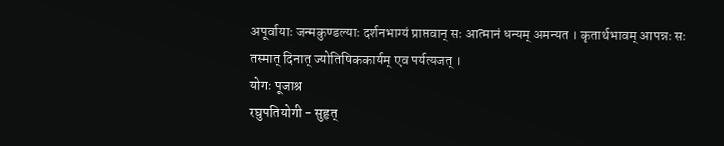अपूर्वायाः जन्मकुण्डल्याः दर्शनभाग्यं प्राप्तवान् सः आत्मानं धन्यम् अमन्यत । कृतार्थभावम् आपन्नः सः तस्मात् दिनात् ज्योतिषिककार्यम् एव पर्यत्यजत् ।
योगः पूजाश्र
रघुपतियोगी - सुहृत्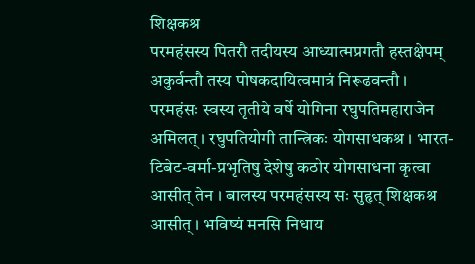शिक्षकश्र
परमहंसस्य पितरौ तदीयस्य आध्यात्मप्रगतौ हस्तक्षेपम् अकुर्वन्तौ तस्य पोषकदायित्वमात्रं निरूढवन्तौ ।
परमहंसः स्वस्य तृतीये वर्षे योगिना रघुपतिमहाराजेन अमिलत् । रघुपतियोगी तान्त्रिकः योगसाधकश्र । भारत-टिबेट-वर्मा-प्रभृतिषु देशेषु कठोर योगसाधना कृत्वा आसीत् तेन । बालस्य परमहंसस्य सः सुहृत् शिक्षकश्र आसीत् । भविष्यं मनसि निधाय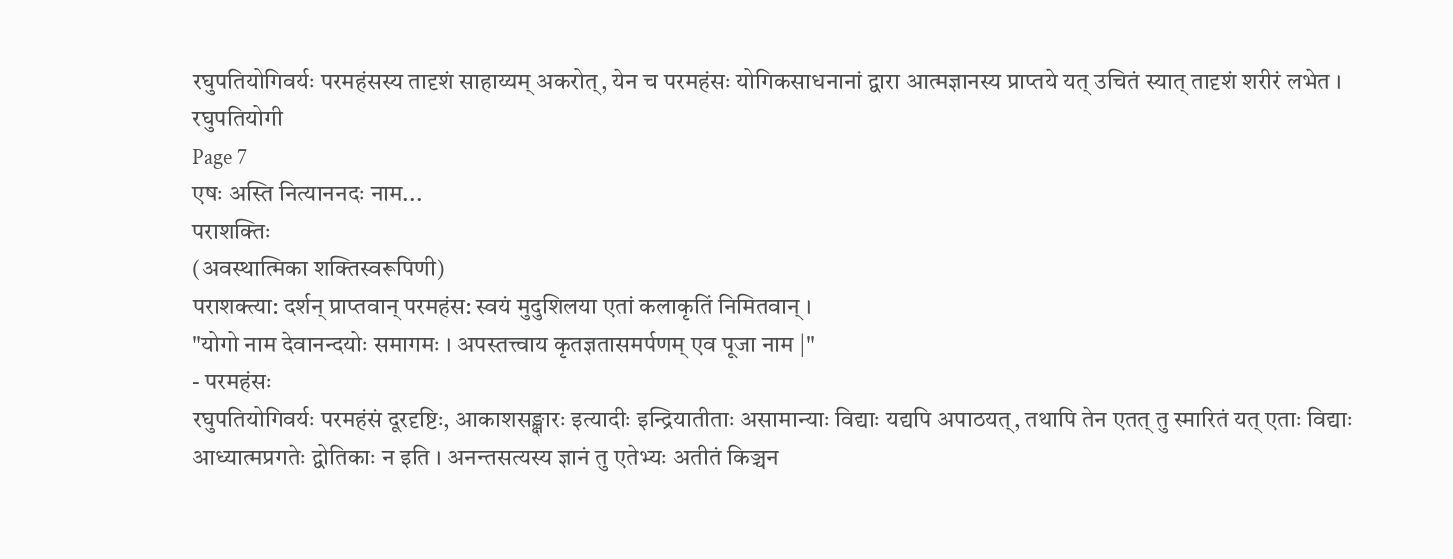रघुपतियोगिवर्यः परमहंसस्य तादृशं साहाय्यम् अकरोत्, येन च परमहंसः योगिकसाधनानां द्वारा आत्मज्ञानस्य प्राप्तये यत् उचितं स्यात् तादृशं शरीरं लभेत ।
रघुपतियोगी
Page 7
एषः अस्ति नित्याननदः नाम...
पराशक्तिः
(अवस्थात्मिका शक्तिस्वरूपिणी)
पराशक्त्या: दर्शन् प्राप्तवान् परमहंस: स्वयं मुदुशिलया एतां कलाकृतिं निमितवान् ।
"योगो नाम देवानन्दयोः समागमः । अपस्तत्त्वाय कृतज्ञतासमर्पणम् एव पूजा नाम |"
- परमहंसः
रघुपतियोगिवर्यः परमहंसं दूरदृष्टिः, आकाशसङ्क्षारः इत्यादीः इन्द्रियातीताः असामान्याः विद्याः यद्यपि अपाठयत्, तथापि तेन एतत् तु स्मारितं यत् एताः विद्याः आध्यात्मप्रगतेः द्वोतिकाः न इति । अनन्तसत्यस्य ज्ञानं तु एतेभ्यः अतीतं किञ्चन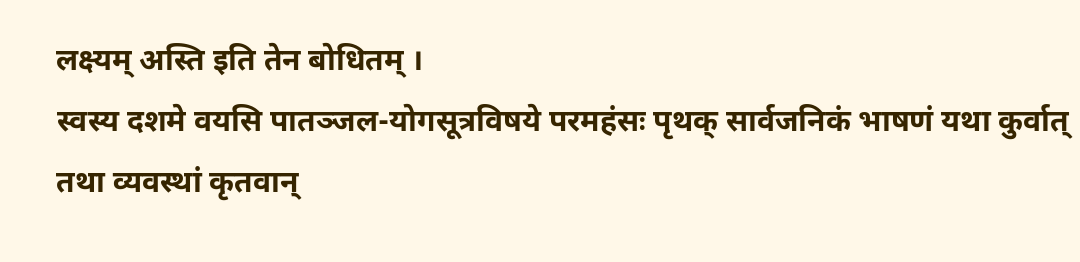लक्ष्यम् अस्ति इति तेन बोधितम् ।
स्वस्य दशमे वयसि पातञ्जल-योगसूत्रविषये परमहंसः पृथक् सार्वजनिकं भाषणं यथा कुर्वात्
तथा व्यवस्थां कृतवान्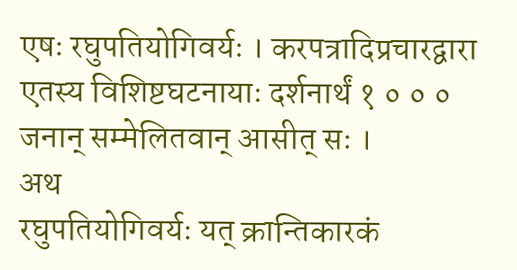एषः रघुपतियोगिवर्यः । करपत्रादिप्रचारद्वारा एतस्य विशिष्टघटनायाः दर्शनार्थं १ ० ० ० जनान् सम्मेलितवान् आसीत् सः ।
अथ
रघुपतियोगिवर्यः यत् क्रान्तिकारकं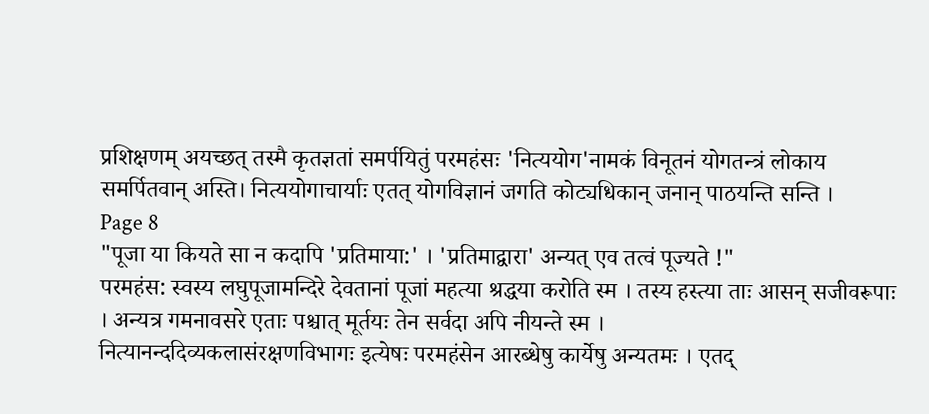प्रशिक्षणम् अयच्छत् तस्मै कृतज्ञतां समर्पयितुं परमहंसः 'नित्ययोग'नामकं विनूतनं योगतन्त्रं लोकाय समर्पितवान् अस्ति। नित्ययोगाचार्याः एतत् योगविज्ञानं जगति कोट्यधिकान् जनान् पाठयन्ति सन्ति ।
Page 8
"पूजा या कियते सा न कदापि 'प्रतिमाया:' । 'प्रतिमाद्वारा' अन्यत् एव तत्वं पूज्यते !"
परमहंस: स्वस्य लघुपूजामन्दिरे देवतानां पूजां महत्या श्रद्धया करोति स्म । तस्य हस्त्या ताः आसन् सजीवरूपाः । अन्यत्र गमनावसरे एताः पश्चात् मूर्तयः तेन सर्वदा अपि नीयन्ते स्म ।
नित्यानन्ददिव्यकलासंरक्षणविभागः इत्येषः परमहंसेन आरब्धेषु कार्येषु अन्यतमः । एतद्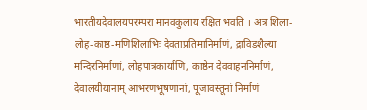भारतीयदेवालयपरम्परा मानवकुलाय रक्षित भवति । अत्र शिला-लोह-काष्ठ-मणिशिलाभिः देवताप्रतिमानिर्माणं, द्राविडशैल्या मन्दिरनिर्माणां, लोहपात्रकार्याणि, काष्ठेन देववाहननिर्माणं, देवालयीयानाम् आभरणभूषणानां, पूजावस्तूनां निर्माणं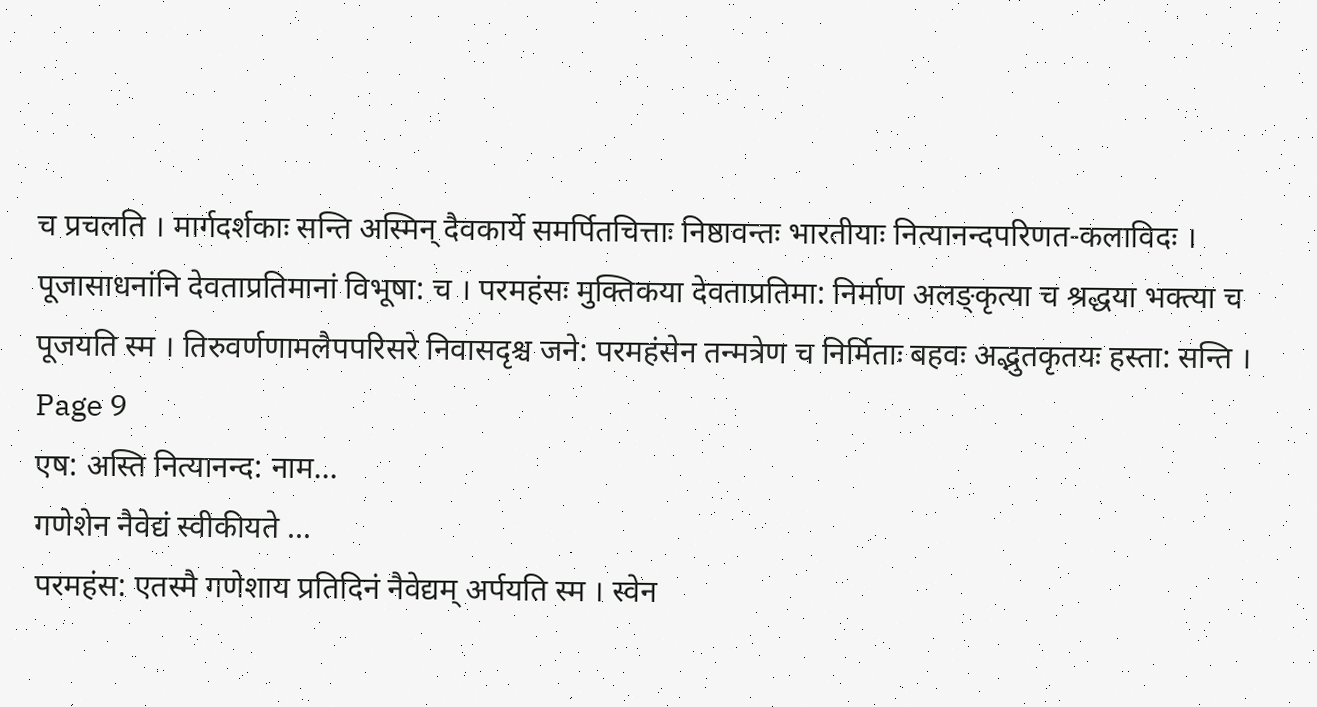च प्रचलति । मार्गदर्शकाः सन्ति अस्मिन् दैवकार्ये समर्पितचित्ताः निष्ठावन्तः भारतीयाः नित्यानन्दपरिणत-कलाविदः ।
पूजासाधनांनि देवताप्रतिमानां विभूषा: च । परमहंसः मुक्तिकया देवताप्रतिमा: निर्माण अलङ्कृत्या च श्रद्धया भक्त्या च पूजयति स्म । तिरुवर्णणामलैपपरिसरे निवासदृश्च जने: परमहंसेन तन्मत्रेण च निर्मिताः बहवः अद्भुतकृतयः हस्ता: सन्ति ।
Page 9
एष: अस्ति नित्यानन्द: नाम...
गणेशेन नैवेद्यं स्वीकीयते ...
परमहंस: एतस्मै गणेशाय प्रतिदिनं नैवेद्यम् अर्पयति स्म । स्वेन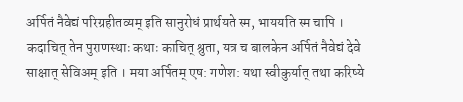अर्पितं नैवेद्यं परिग्रहीतव्यम् इति सानुरोधं प्रार्थयते स्म, भाययति स्म चापि । कदाचित् तेन पुराणस्थाः कथाः काचित् श्रुता, यत्र च बालकेन अर्पितं नैवेद्यं देवे साक्षात् सेविअम् इति । मया अर्पितम् एष: गणेश: यथा स्वीकुर्यात् तथा करिष्ये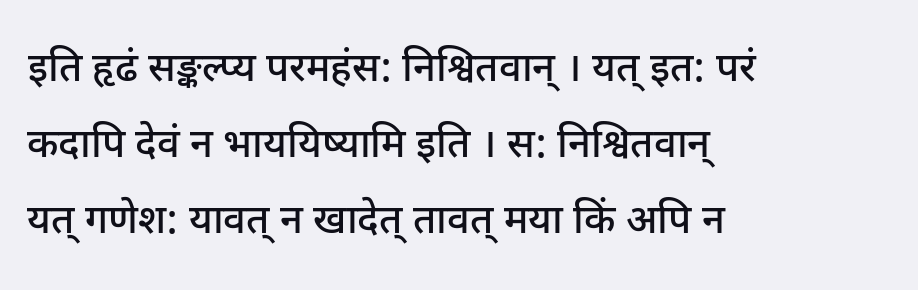इति हृढं सङ्कल्प्य परमहंस: निश्वितवान् । यत् इत: परं कदापि देवं न भाययिष्यामि इति । स: निश्वितवान् यत् गणेश: यावत् न खादेत् तावत् मया किं अपि न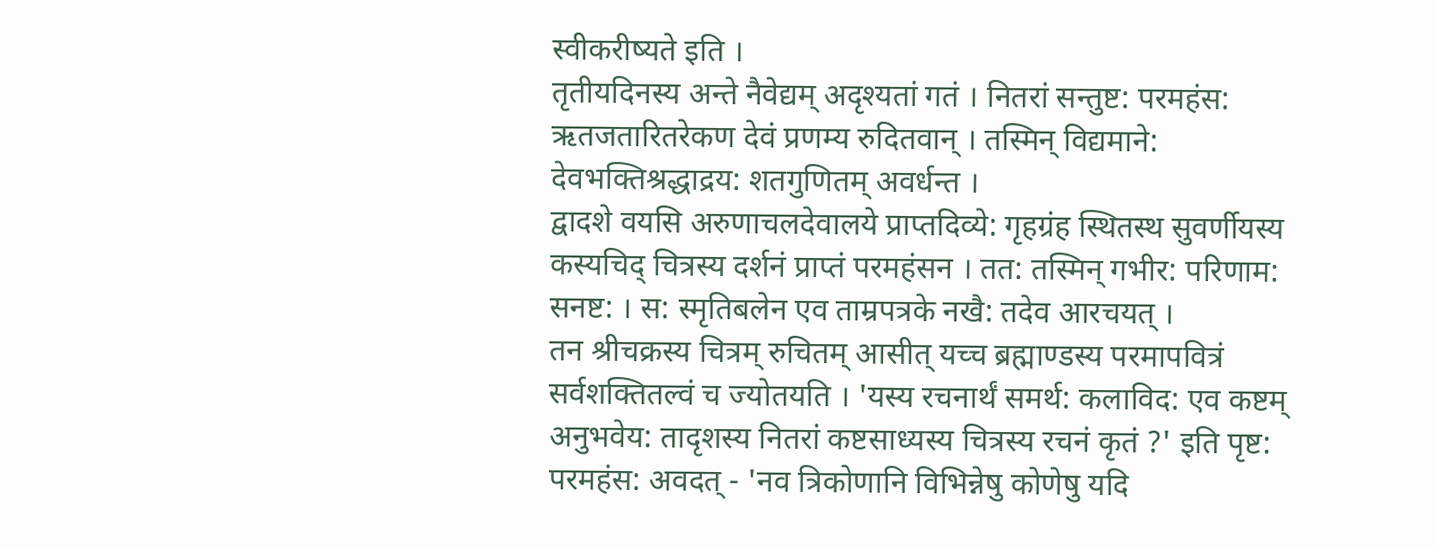स्वीकरीष्यते इति ।
तृतीयदिनस्य अन्ते नैवेद्यम् अदृश्यतां गतं । नितरां सन्तुष्ट: परमहंस: ऋतजतारितरेकण देवं प्रणम्य रुदितवान् । तस्मिन् विद्यमाने: देवभक्तिश्रद्धाद्रय: शतगुणितम् अवर्धन्त ।
द्वादशे वयसि अरुणाचलदेवालये प्राप्तदिव्ये: गृहग्रंह स्थितस्थ सुवर्णीयस्य कस्यचिद् चित्रस्य दर्शनं प्राप्तं परमहंसन । तत: तस्मिन् गभीर: परिणाम: सनष्ट: । स: स्मृतिबलेन एव ताम्रपत्रके नखै: तदेव आरचयत् ।
तन श्रीचक्रस्य चित्रम् रुचितम् आसीत् यच्च ब्रह्माण्डस्य परमापवित्रं सर्वशक्तितल्वं च ज्योतयति । 'यस्य रचनार्थं समर्थ: कलाविद: एव कष्टम् अनुभवेय: तादृशस्य नितरां कष्टसाध्यस्य चित्रस्य रचनं कृतं ?' इति पृष्ट: परमहंस: अवदत् - 'नव त्रिकोणानि विभिन्नेषु कोणेषु यदि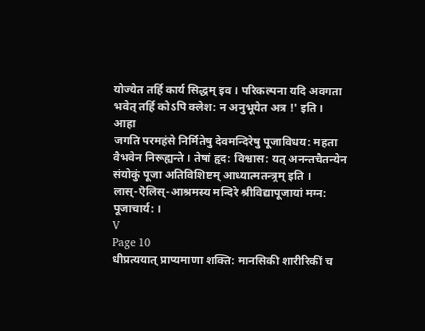योज्येत तर्हि कार्य सिद्धम् इव । परिकल्पना यदि अवगता भवेत् तर्हि कोऽपि क्लेश: न अनुभूयेत अत्र !' इति ।
आहा
जगति परमहंसे निर्मितेषु देवमन्दिरेषु पूजाविधय: महता वैभवेन निरूह्यन्ते । तेषां हृद: विश्वास: यत् अनन्तचैतन्येन संयोकुं पूजा अतिविशिष्टम् आध्यात्मतन्त्र्रम् इति ।
लास्-ऎलिस्-आश्रमस्य मन्दिरे श्रीविद्यापूजायां मग्न: पूजाचार्य: ।
V
Page 10
धीप्रत्ययात् प्राप्यमाणा शक्ति: मानसिकी शारीरिकीं च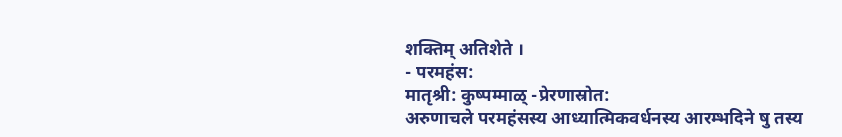शक्तिम् अतिशेते ।
- परमहंस:
मातृश्री: कुष्पम्माळ् -प्रेरणास्रोत:
अरुणाचले परमहंसस्य आध्यात्मिकवर्धनस्य आरम्भदिने षु तस्य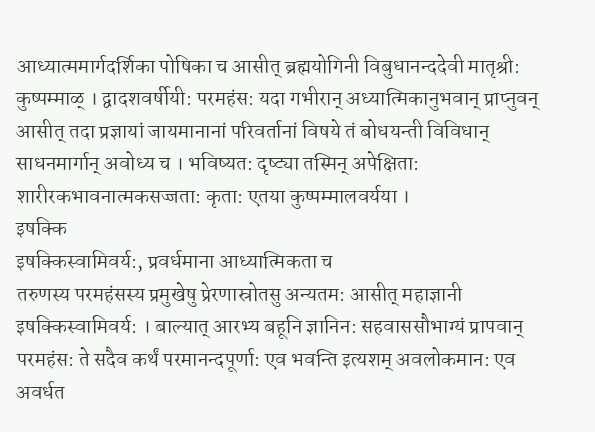आध्यात्ममार्गदर्शिका पोषिका च आसीत् ब्रह्मयोगिनी विबुधानन्ददेवी मातृश्री: कुष्पम्माळ् । द्वादशवर्षीयी: परमहंस: यदा गभीरान् अध्यात्मिकानुभवान् प्राप्नुवन् आसीत् तदा प्रज्ञायां जायमानानां परिवर्तानां विषये तं बोधयन्ती विविधान् साधनमार्गान् अवोध्य च । भविष्यत: दृष्ट्या तस्मिन् अपेक्षिता: शारीरकभावनात्मकसज्जता: कृता: एतया कुष्पम्मालवर्यया ।
इषक्कि
इषक्किस्वामिवर्य:, प्रवर्धमाना आध्यात्मिकता च
तरुणस्य परमहंसस्य प्रमुखेषु प्रेरणास्रोतसु अन्यतम: आसीत् महाज्ञानी इषक्किस्वामिवर्य: । बाल्यात् आरभ्य बहूनि ज्ञानिन: सहवाससौभाग्यं प्रापवान् परमहंस: ते सदैव कर्थं परमानन्दपूर्णा: एव भवन्ति इत्यशम् अवलोकमान: एव अवर्धत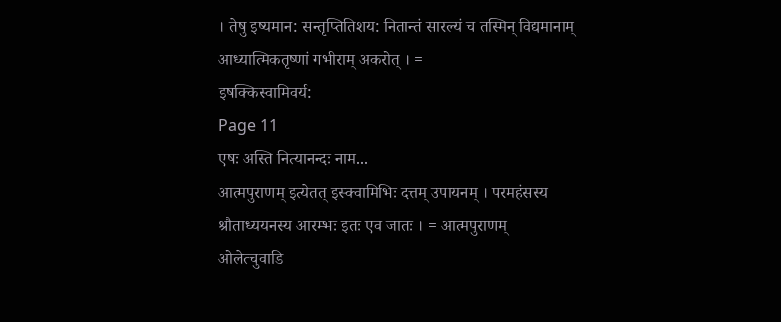। तेषु इष्यमान: सन्तृप्तितिशय: नितान्तं सारल्यं च तस्मिन् विद्यमानाम् आध्यात्मिकतृष्णां गभीराम् अकरोत् । =
इषक्किस्वामिवर्य:
Page 11
एषः अस्ति नित्यानन्दः नाम...
आत्मपुराणम् इत्येतत् इस्क्वामिभिः दत्तम् उपायनम् । परमहंसस्य श्रौताध्ययनस्य आरम्भः इतः एव जातः । = आत्मपुराणम्
ओलेत्चुवाडि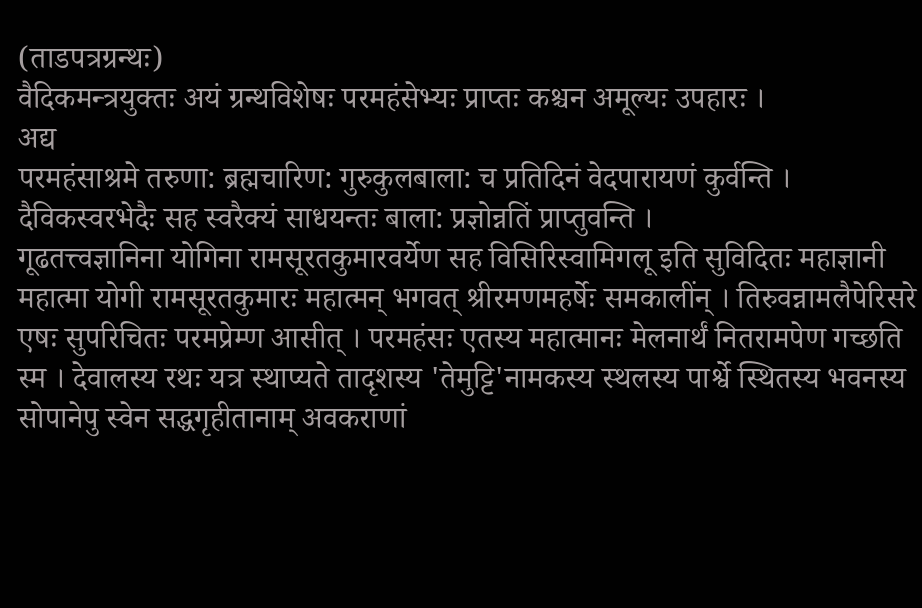(ताडपत्रग्रन्थः)
वैदिकमन्त्रयुक्तः अयं ग्रन्थविशेषः परमहंसेभ्यः प्राप्तः कश्चन अमूल्यः उपहारः ।
अद्य
परमहंसाश्रमे तरुणा: ब्रह्मचारिण: गुरुकुलबाला: च प्रतिदिनं वेदपारायणं कुर्वन्ति । दैविकस्वरभेदैः सह स्वरैक्यं साधयन्तः बाला: प्रज्ञोन्नतिं प्राप्तुवन्ति ।
गूढतत्त्वज्ञानिना योगिना रामसूरतकुमारवर्येण सह विसिरिस्वामिगलू इति सुविदितः महाज्ञानी महात्मा योगी रामसूरतकुमारः महात्मन् भगवत् श्रीरमणमहर्षेः समकालींन् । तिरुवन्नामलैपेरिसरे एषः सुपरिचितः परमप्रेम्ण आसीत् । परमहंसः एतस्य महात्मानः मेलनार्थं नितरामपेण गच्छति स्म । देवालस्य रथः यत्र स्थाप्यते तादृशस्य 'तेमुट्टि'नामकस्य स्थलस्य पार्श्वे स्थितस्य भवनस्य सोपानेपु स्वेन सद्धगृहीतानाम् अवकराणां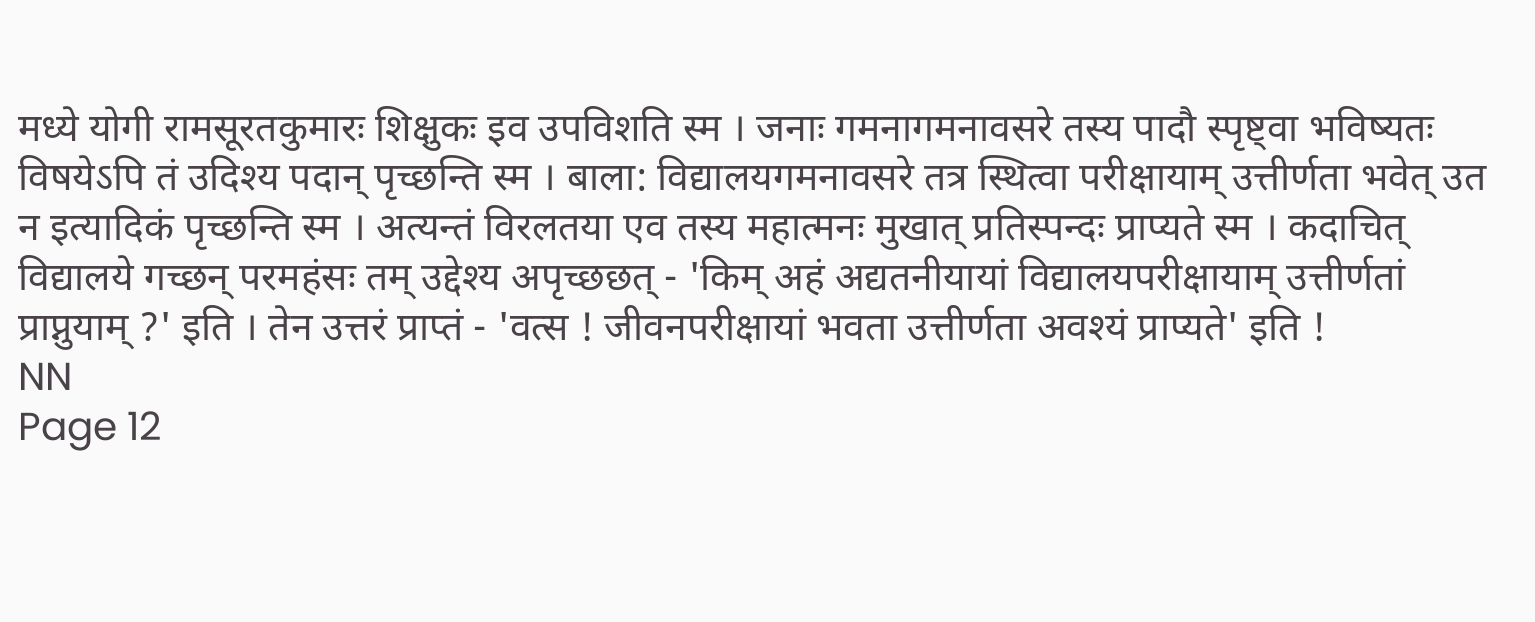मध्ये योगी रामसूरतकुमारः शिक्षुकः इव उपविशति स्म । जनाः गमनागमनावसरे तस्य पादौ स्पृष्ट्वा भविष्यतः विषयेऽपि तं उदिश्य पदान् पृच्छन्ति स्म । बाला: विद्यालयगमनावसरे तत्र स्थित्वा परीक्षायाम् उत्तीर्णता भवेत् उत न इत्यादिकं पृच्छन्ति स्म । अत्यन्तं विरलतया एव तस्य महात्मनः मुखात् प्रतिस्पन्दः प्राप्यते स्म । कदाचित् विद्यालये गच्छन् परमहंसः तम् उद्देश्य अपृच्छछत् - 'किम् अहं अद्यतनीयायां विद्यालयपरीक्षायाम् उत्तीर्णतां प्राप्नुयाम् ?' इति । तेन उत्तरं प्राप्तं - 'वत्स ! जीवनपरीक्षायां भवता उत्तीर्णता अवश्यं प्राप्यते' इति !
NN
Page 12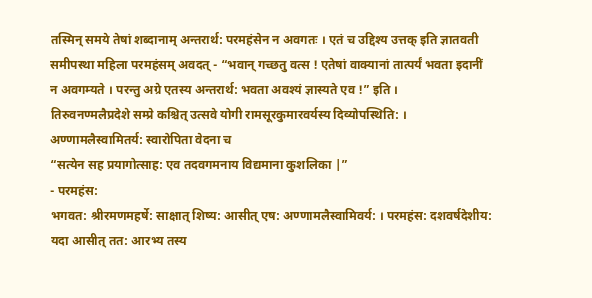तस्मिन् समये तेषां शब्दानाम् अन्तरार्थ: परमहंसेन न अवगतः । एतं च उद्दिश्य उत्तक् इति ज्ञातवती समीपस्था महिला परमहंसम् अवदत् - “भवान् गच्छतु वत्स ! एतेषां वाक्यानां तात्पर्यं भवता इदानीं न अवगम्यते । परन्तु अग्रे एतस्य अन्तरार्थ: भवता अवश्यं ज्ञास्यते एव !” इति ।
तिरुवनण्मलैप्रदेशे सम्प्रे कश्चित् उत्सवे योगी रामसूरकुमारवर्यस्य दिव्योपस्थिति: ।
अण्णामलैस्वामितर्य: स्वारोपिता वेदना च
“सत्येन सह प्रयागोत्साह: एव तदवगमनाय विद्यमाना कुशलिका |”
- परमहंस:
भगवत: श्रीरमणमहर्षे: साक्षात् शिष्य: आसीत् एष: अण्णामलैस्वामिवर्य: । परमहंस: दशवर्षदेशीय: यदा आसीत् तत: आरभ्य तस्य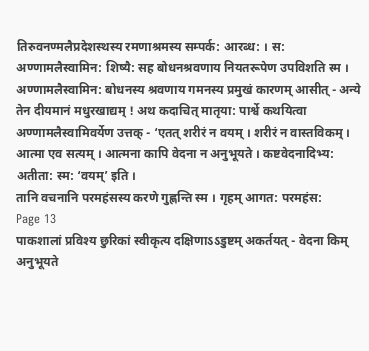तिरुवनण्मलैप्रदेशस्थस्य रमणाश्रमस्य सम्पर्क: आरब्ध: । स: अण्णामलैस्वामिन: शिष्यै: सह बोधनश्रवणाय नियतरूपेण उपविशति स्म । अण्णामलैस्वामिन: बोधनस्य श्रवणाय गमनस्य प्रमुखं कारणम् आसीत् - अन्ये तेन दीयमानं मधुरखाद्यम् ! अथ कदाचित् मातृया: पार्श्वे कथयित्वा अण्णामलैस्वामिवर्येण उत्तक् - ‘एतत् शरीरं न वयम् । शरीरं न वास्तविकम् । आत्मा एव सत्यम् । आत्मना कापि वेदना न अनुभूयते । कष्टवेदनादिभ्य: अतीता: स्म: ‘वयम्’ इति ।
तानि वचनानि परमहंसस्य करणे गुह्णन्ति स्म । गृहम् आगत: परमहंस:
Page 13
पाकशालां प्रविश्य छुरिकां स्वीकृत्य दक्षिणाऽऽडुष्टम् अकर्तयत् - वेदना किम् अनुभूयते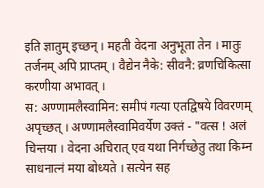इति ज्ञातुम् इच्छन् । महती वेदना अनुभूता तेन । मातुः तर्जनम् अपि प्राप्तम् । वैद्येन नैके: सीवनै: व्रणचिकित्सा करणीया अभावत् ।
स: अण्णामलैस्वामिन: समीपं गत्या एतद्विषये विवरणम् अपृच्छत् । अण्णामलैस्वामिवर्येण उक्तं - "वत्स ! अलं चिन्तया । वेदना अचिरात् एव यथा निर्गच्छेतु तथा किम्न साधनात्नं मया बोध्यते । सत्येन सह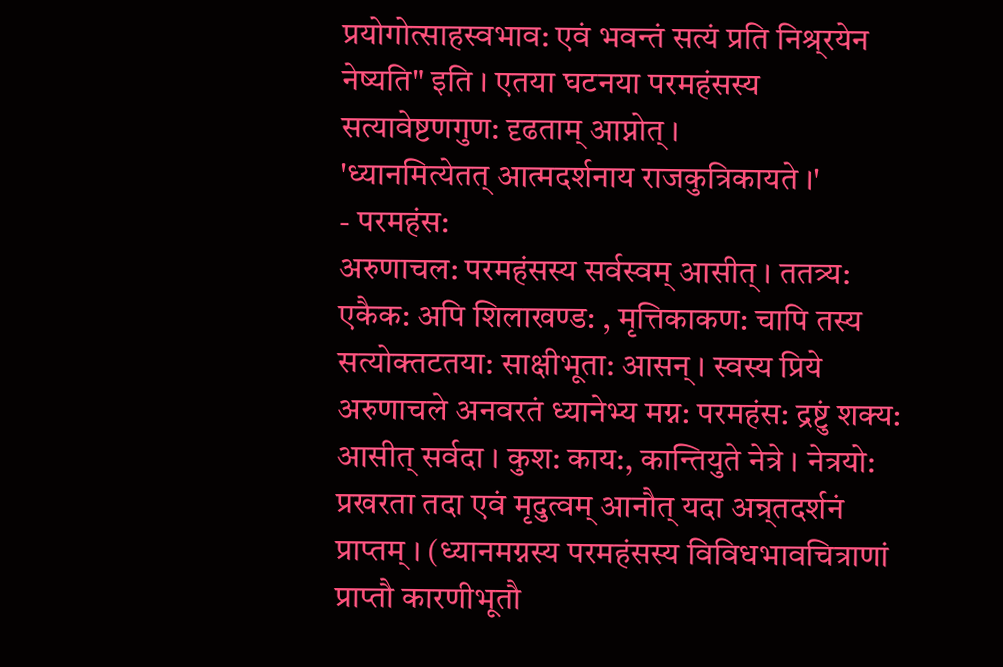प्रयोगोत्साहस्वभाव: एवं भवन्तं सत्यं प्रति निश्र्रयेन नेष्यति" इति । एतया घटनया परमहंसस्य सत्यावेष्टणगुण: दृढताम् आप्नोत् ।
'ध्यानमित्येतत् आत्मदर्शनाय राजकुत्रिकायते ।'
- परमहंस:
अरुणाचल: परमहंसस्य सर्वस्वम् आसीत् । ततत्र्य: एकैक: अपि शिलाखण्ड: , मृत्तिकाकण: चापि तस्य सत्योक्तटतया: साक्षीभूता: आसन् । स्वस्य प्रिये अरुणाचले अनवरतं ध्यानेभ्य मग्न: परमहंस: द्रष्टुं शक्य: आसीत् सर्वदा । कुश: काय:, कान्तियुते नेत्रे । नेत्रयो: प्रखरता तदा एवं मृदुत्वम् आनौत् यदा अन्र्तदर्शनं प्राप्तम् । (ध्यानमग्नस्य परमहंसस्य विविधभावचित्राणां प्राप्तौ कारणीभूतौ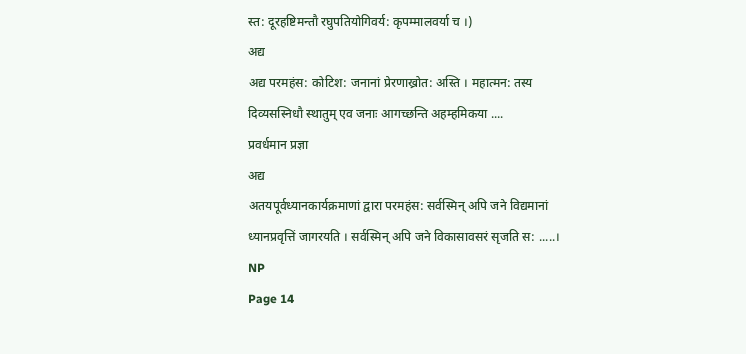स्त: दूरहष्टिमन्तौ रघुपतियोगिवर्य: कृपम्मालवर्या च ।)
अद्य
अद्य परमहंस: कोटिश: जनानां प्रेरणाख्रोत: अस्ति । महात्मन: तस्य दिव्यसस्निधौ स्थातुम् एव जनाः आगच्छन्ति अहम्हमिकया ....
प्रवर्धमान प्रज्ञा
अद्य
अतयपूर्वध्यानकार्यक्रमाणां द्वारा परमहंस: सर्वस्मिन् अपि जने विद्यमानां ध्यानप्रवृत्तिं जागरयति । सर्वस्मिन् अपि जने विकासावसरं सृजति स: .....।
NP
Page 14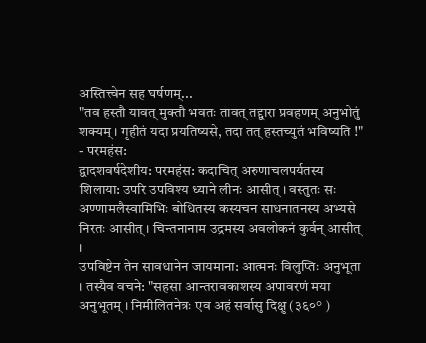अस्तित्त्वेन सह घर्षणम्...
"तव हस्तौ यावत् मुक्तौ भवतः तावत् तद्द्वारा प्रवहणम् अनुभोतुं शक्यम् । गृहीतं यदा प्रयतिष्यसे, तदा तत् हस्तच्युतं भविष्यति !"
- परमहंस:
द्वादशवर्षदेशीय: परमहंस: कदाचित् अरुणाचलपर्यतस्य शिलाया: उपरि उपविश्य ध्याने लीनः आसीत् । वस्तुतः सः अण्णामलैस्वामिभिः बोधितस्य कस्यचन साधनातनस्य अभ्यसे निरतः आसीत् । चिन्तनानाम उद्रमस्य अवलोकनं कुर्वन् आसीत् ।
उपविष्टेन तेन सावधानेन जायमाना: आत्मनः विलुप्तिः अनुभूता । तस्यैव वचने: "सहसा आन्तरावकाशस्य अपावरणं मया अनुभूतम् । निमीलितनेत्रः एव अहं सर्वासु दिक्षु (३६०° )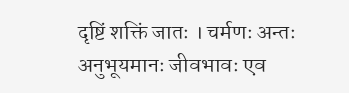दृष्टिं शक्तिं जातः । चर्मणः अन्तः अनुभूयमानः जीवभावः एव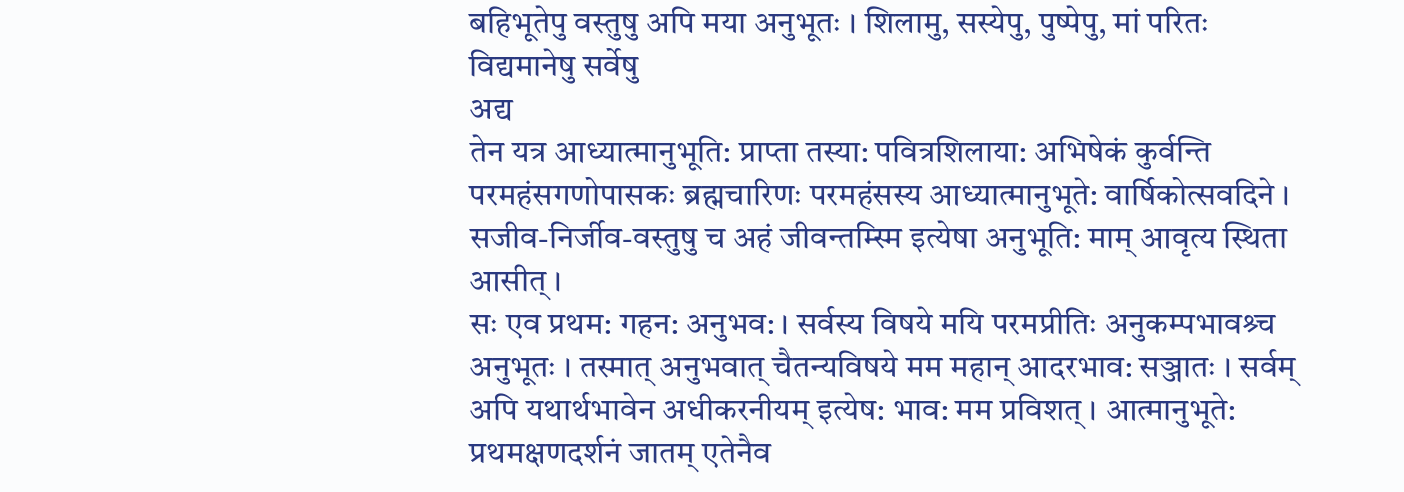बहिभूतेपु वस्तुषु अपि मया अनुभूतः । शिलामु, सस्येपु, पुष्पेपु, मां परितः विद्यमानेषु सर्वेषु
अद्य
तेन यत्र आध्यात्मानुभूति: प्राप्ता तस्या: पवित्रशिलाया: अभिषेकं कुर्वन्ति परमहंसगणोपासकः ब्रह्मचारिणः परमहंसस्य आध्यात्मानुभूते: वार्षिकोत्सवदिने ।
सजीव-निर्जीव-वस्तुषु च अहं जीवन्तम्स्मि इत्येषा अनुभूति: माम् आवृत्य स्थिता आसीत् ।
सः एव प्रथम: गहन: अनुभव: । सर्वस्य विषये मयि परमप्रीतिः अनुकम्पभावश्र्च अनुभूतः । तस्मात् अनुभवात् चैतन्यविषये मम महान् आदरभाव: सञ्जातः । सर्वम् अपि यथार्थभावेन अधीकरनीयम् इत्येष: भाव: मम प्रविशत् । आत्मानुभूते: प्रथमक्षणदर्शनं जातम् एतेनैव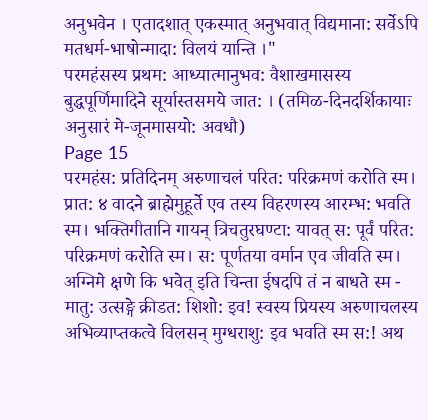अनुभवेन । एतादशात् एकस्मात् अनुभवात् विद्यमाना: सर्वेऽपि मतधर्म-भाषोन्मादा: विलयं यान्ति ।"
परमहंसस्य प्रथम: आध्यात्मानुभव: वैशाखमासस्य बुद्धपूर्णिमादिने सूर्यास्तसमये जात: । (तमिळ-दिनदर्शिकायाः अनुसारं मे-जूनमासयो: अवधौ)
Page 15
परमहंस: प्रतिदिनम् अरुणाचलं परित: परिक्रमणं करोति स्म। प्रात: ४ वादने ब्राह्मेमुहूर्ते एव तस्य विहरणस्य आरम्भ: भवति स्म। भक्तिगीतानि गायन् त्रिचतुरघण्टा: यावत् स: पूर्वं परित: परिक्रमणं करोति स्म। स: पूर्णतया वर्मान एव जीवति स्म। अग्निमे क्षणे कि भवेत् इति चिन्ता ईषदपि तं न बाधते स्म - मातु: उत्सङ्गे क्रीडत: शिशो: इव! स्वस्य प्रियस्य अरुणाचलस्य अभिव्याप्तकत्वे विलसन् मुग्धराशु: इव भवति स्म स:! अथ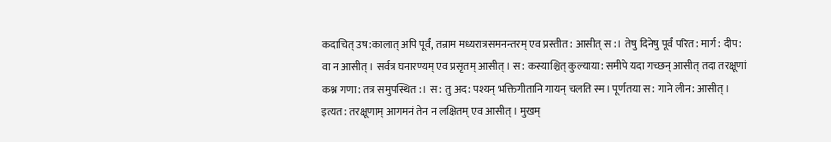कदाचित् उष:कालात् अपि पूर्वं, तन्राम मध्यरात्रसमनन्तरम् एव प्रस्तीत: आसीत् स:। तेषु दिनेषु पूर्वं परित: मार्ग: दीप: वा न आसीत्। सर्वत्र घनारण्यम् एव प्रसृतम् आसीत्। स: कस्याश्चित् कुल्याया: समीपे यदा गच्छन् आसीत् तदा तरक्षूणां कश्न गणा: तत्र समुपस्थित:। स: तु अद: पश्यन् भक्तिगीतानि गायन् चलति स्म। पूर्णतया स: गाने लीन: आसीत्। इत्यत: तरक्षूणाम् आगमनं तेन न लक्षितम् एव आसीत्। मुखम्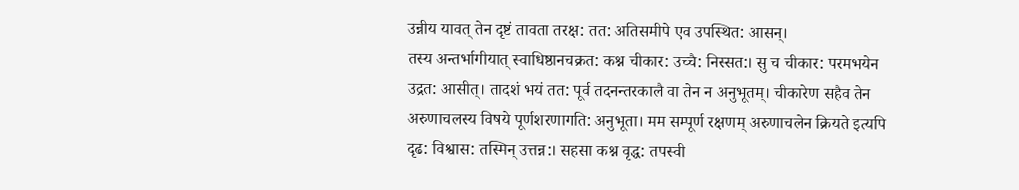उन्नीय यावत् तेन दृष्टं तावता तरक्ष: तत: अतिसमीपे एव उपस्थित: आसन्।
तस्य अन्तर्भागीयात् स्वाधिष्ठानचक्रत: कश्न चीकार: उच्चै: निस्सत:। सु च चीकार: परमभयेन उद्रत: आसीत्। तादशं भयं तत: पूर्व तदनन्तरकालै वा तेन न अनुभूतम्। चीकारेण सहैव तेन अरुणाचलस्य विषये पूर्णशरणागति: अनुभूता। मम सम्पूर्ण रक्षणम् अरुणाचलेन क्रियते इत्यपि दृढ: विश्वास: तस्मिन् उत्तन्न:। सहसा कश्न वृद्ध: तपस्वी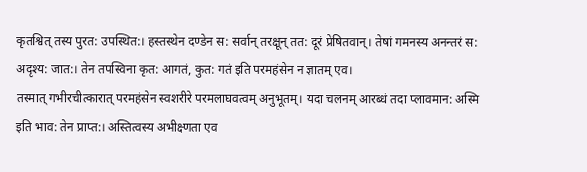कृतश्वित् तस्य पुरत: उपस्थित:। हस्तस्थेन दण्डेन स: सर्वान् तरक्षून् तत: दूरं प्रेषितवान्। तेषां गमनस्य अनन्तरं स: अदृश्य: जात:। तेन तपस्विना कृत: आगतं, कुत: गतं इति परमहंसेन न ज्ञातम् एव।
तस्मात् गभीरचीत्कारात् परमहंसेन स्वशरीरे परमलाघवत्वम् अनुभूतम्। यदा चलनम् आरब्धं तदा प्लावमान: अस्मि इति भाव: तेन प्राप्त:। अस्तित्वस्य अभीक्ष्णता एव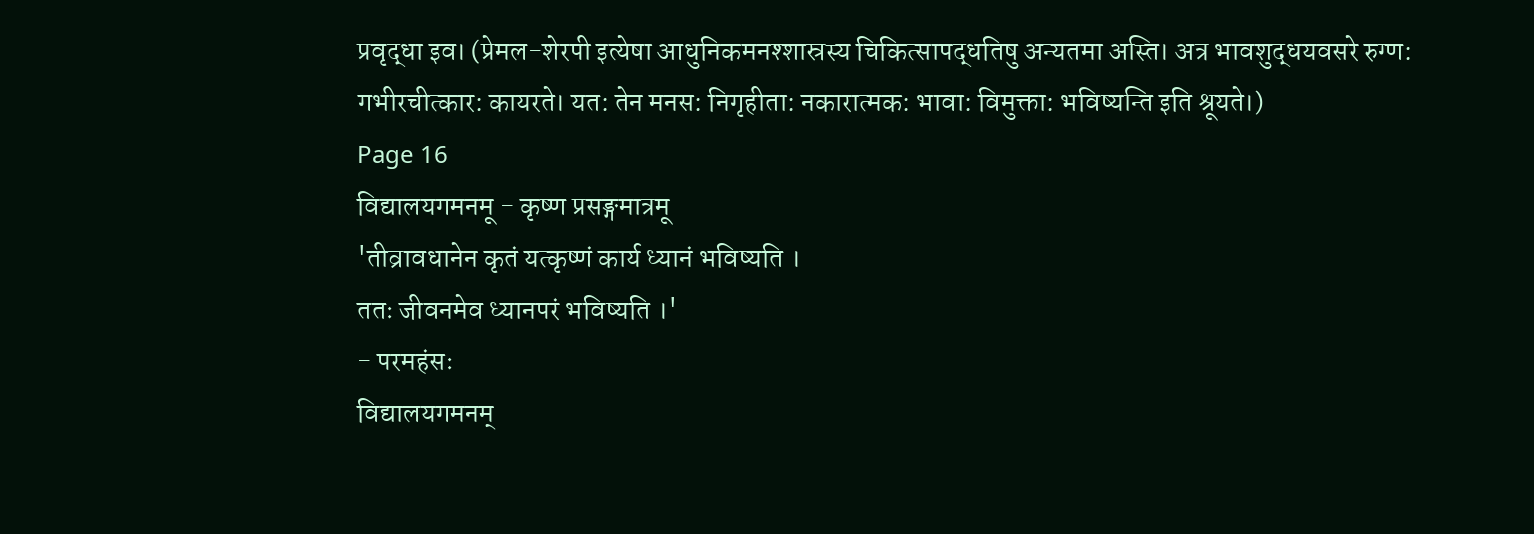प्रवृद्धा इव। (प्रेमल-शेरपी इत्येषा आधुनिकमनश्शास्रस्य चिकित्सापद्धतिषु अन्यतमा अस्ति। अत्र भावशुद्धयवसरे रुग्ण: गभीरचीत्कार: कायरते। यत: तेन मनस: निगृहीता: नकारात्मक: भावा: विमुक्ता: भविष्यन्ति इति श्रूयते।)
Page 16
विद्यालयगमनमू - कृष्ण प्रसङ्गमात्रमू
'तीव्रावधानेन कृतं यत्कृष्णं कार्य ध्यानं भविष्यति ।
ततः जीवनमेव ध्यानपरं भविष्यति ।'
- परमहंसः
विद्यालयगमनम्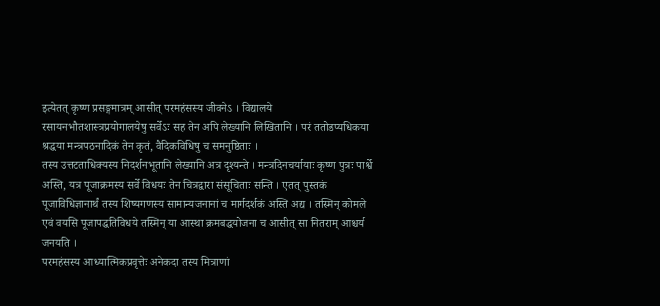इत्येतत् कृष्ण प्रसङ्गमात्रम् आसीत् परमहंसस्य जीवनेऽ । विद्यालये रसायनभौतशास्त्रप्रयोगालयेषु सर्वेऽः सह तेन अपि लेख्यानि लिखितानि । परं ततोडप्यधिकया श्रद्धया मन्त्रपठनादिकं तेन कृतं, वैदिकविधिषु च समनुष्ठिताः ।
तस्य उत्तटताधिक्यस्य निदर्शनभूतानि लेख्यानि अत्र दृश्यन्ते । मन्त्रदिनचर्यायाः कृष्ण पुत्रः पार्श्वे अस्ति, यत्र पूजाक्रमस्य सर्वे विधयः तेन चित्रद्वारा संसूचिताः सन्ति । एतत् पुस्तकं पूजाविधिज्ञानार्थं तस्य शिष्यगणस्य सामान्यजनानां च मार्गदर्शकं अस्ति अद्य । तस्मिन् कोमले एवं वयसि पूजापद्धतिविधये तस्मिन् या आस्था क्रमबद्धयोजना च आसीत् सा नितराम् आश्चर्य जनयति ।
परमहंसस्य आध्यात्मिकप्रवृत्तेः अनेकदा तस्य मित्राणां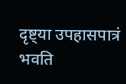दृष्ट्या उपहासपात्रं भवति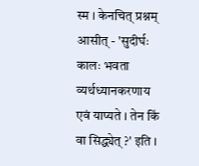स्म । केनचित् प्रश्नम् आसीत् - 'सुदीर्घः कालः भवता व्यर्थध्यानकरणाय एवं याप्यते । तेन किं वा सिद्ध्येत् ?' इति ।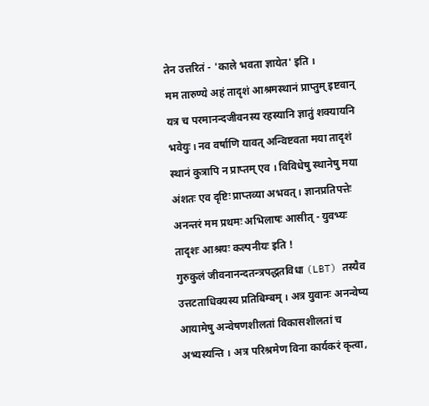तेन उत्तरितं - 'काले भवता ज्ञायेत' इति ।
मम तारुण्ये अहं तादृशं आश्रमस्थानं प्राप्तुम् इष्टवान् यत्र च परमानन्दजीवनस्य रहस्यानि ज्ञातुं शक्यायनि भवेयुः। नव वर्षाणि यावत् अन्विष्टवता मया तादृशं स्थानं कुत्रापि न प्राप्तम् एव । विविधेषु स्थानेषु मया अंशतः एव दृष्टिः प्राप्तव्या अभवत् । ज्ञानप्रतिपत्तेः अनन्तरं मम प्रथमः अभिलाषः आसीत् - युवभ्यः तादृशः आश्रयः कल्पनीयः इति !
गुरुकुलं जीवनानन्दतन्त्रपद्धतविधा (LBT) तस्यैव उत्तटताधिक्यस्य प्रतिबिम्बम् । अत्र युवानः अनन्वेष्य आयामेषु अन्वेषणशीलतां विकासशीलतां च अभ्यस्यन्ति । अत्र परिश्रमेण विना कार्यकरं कृत्वा,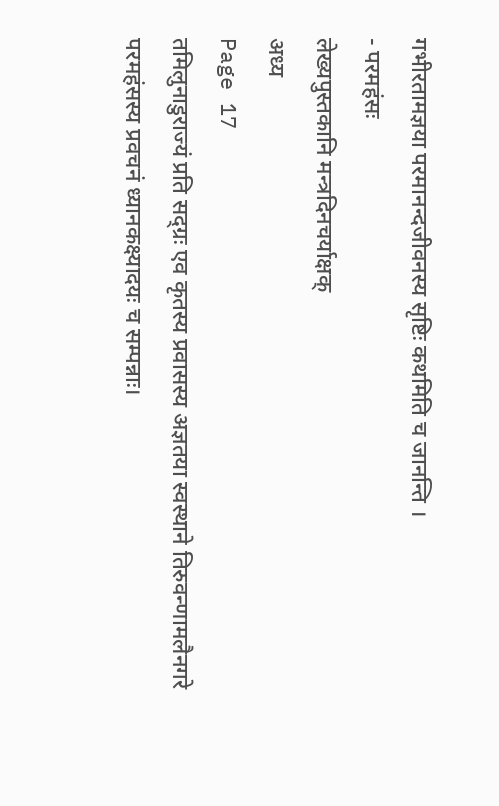गभीरतामज्ञया परमानन्दजीवनस्य सृष्टिः कथमिति च जानन्ति ।
- परमहंसः
लेख्यपुस्तकानि मन्त्रदिनचर्याक्षक्
अध्य
Page 17
तमिलुनाडुराज्यं प्रति सद्ग्रः एव कृतस्य प्रवासस्य अज्ञतया स्वस्थाने तिरुवन्णामलैनगरे परमहंसस्य प्रवचनं ध्यानकक्ष्यादयः च सम्पन्नाः।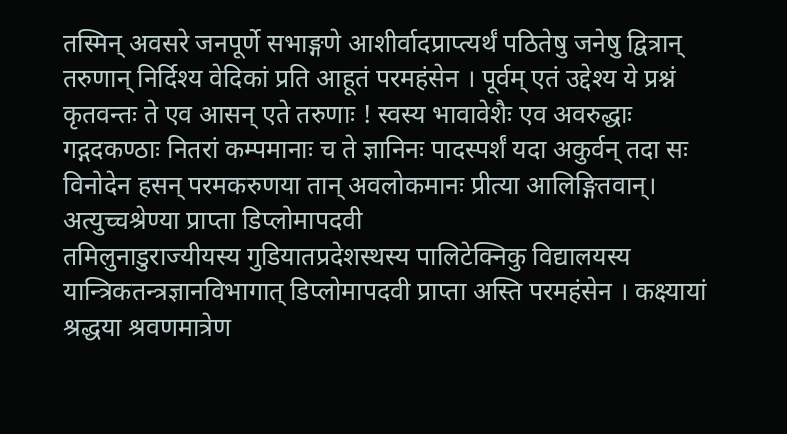तस्मिन् अवसरे जनपूर्णे सभाङ्गणे आशीर्वादप्राप्त्यर्थं पठितेषु जनेषु द्वित्रान् तरुणान् निर्दिश्य वेदिकां प्रति आहूतं परमहंसेन । पूर्वम् एतं उद्देश्य ये प्रश्नं कृतवन्तः ते एव आसन् एते तरुणाः ! स्वस्य भावावेशैः एव अवरुद्धाः गद्गदकण्ठाः नितरां कम्पमानाः च ते ज्ञानिनः पादस्पर्शं यदा अकुर्वन् तदा सः विनोदेन हसन् परमकरुणया तान् अवलोकमानः प्रीत्या आलिङ्गितवान्।
अत्युच्चश्रेण्या प्राप्ता डिप्लोमापदवी
तमिलुनाडुराज्यीयस्य गुडियातप्रदेशस्थस्य पालिटेक्निकु विद्यालयस्य यान्त्रिकतन्त्रज्ञानविभागात् डिप्लोमापदवी प्राप्ता अस्ति परमहंसेन । कक्ष्यायां श्रद्धया श्रवणमात्रेण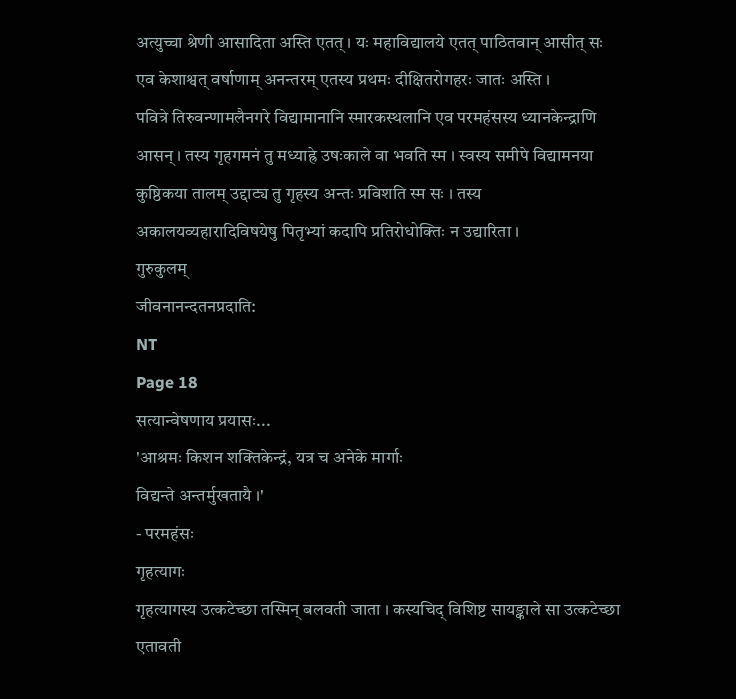अत्युच्चा श्रेणी आसादिता अस्ति एतत् । यः महाविद्यालये एतत् पाठितवान् आसीत् सः एव केशाश्वत् वर्षाणाम् अनन्तरम् एतस्य प्रथमः दीक्षितरोगहरः जातः अस्ति ।
पवित्रे तिरुवन्णामलैनगरे विद्यामानानि स्मारकस्थलानि एव परमहंसस्य ध्यानकेन्द्राणि आसन् । तस्य गृहगमनं तु मध्याह्रे उषःकाले वा भवति स्म । स्वस्य समीपे विद्यामनया कुष्ठिकया तालम् उद्दाट्य तु गृहस्य अन्तः प्रविशति स्म सः । तस्य अकालयव्यहारादिविषयेषु पितृभ्यां कदापि प्रतिरोधोक्तिः न उद्यारिता ।
गुरुकुलम्
जीवनानन्दतनप्रदाति:
NT
Page 18
सत्यान्वेषणाय प्रयासः...
'आश्रमः किशन शक्तिकेन्द्रं, यत्र च अनेके मार्गाः
विद्यन्ते अन्तर्मुखतायै ।'
- परमहंसः
गृहत्यागः
गृहत्यागस्य उत्कटेच्छा तस्मिन् बलवती जाता । कस्यचिद् विशिष्ट सायङ्काले सा उत्कटेच्छा एतावती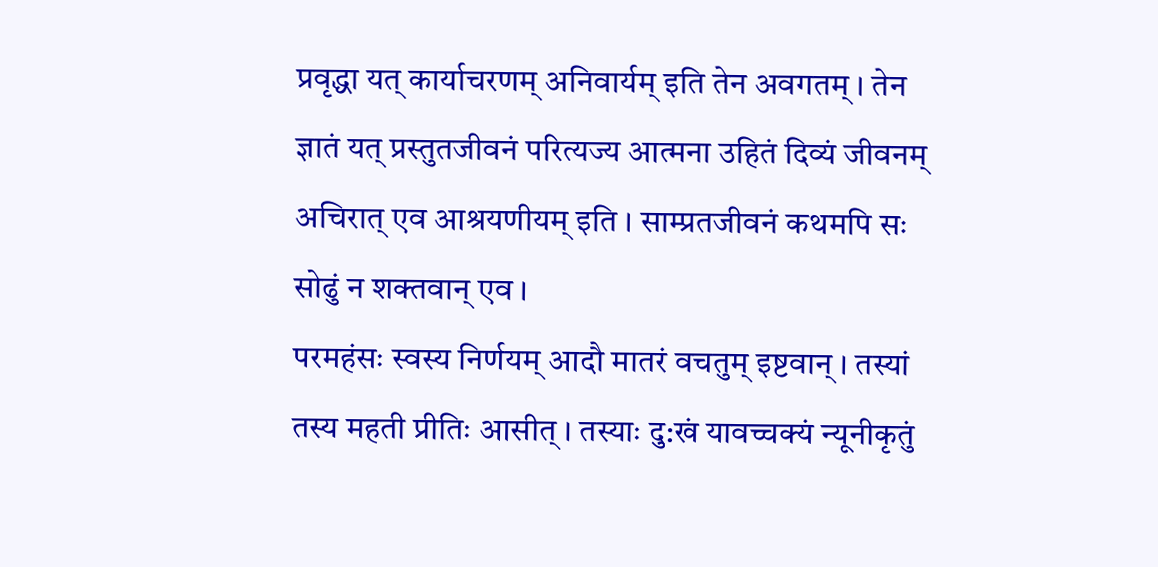प्रवृद्धा यत् कार्याचरणम् अनिवार्यम् इति तेन अवगतम् । तेन ज्ञातं यत् प्रस्तुतजीवनं परित्यज्य आत्मना उहितं दिव्यं जीवनम् अचिरात् एव आश्रयणीयम् इति । साम्प्रतजीवनं कथमपि सः सोढुं न शक्तवान् एव ।
परमहंसः स्वस्य निर्णयम् आदौ मातरं वचतुम् इष्टवान् । तस्यां तस्य महती प्रीतिः आसीत् । तस्याः दु:खं यावच्चक्यं न्यूनीकृतुं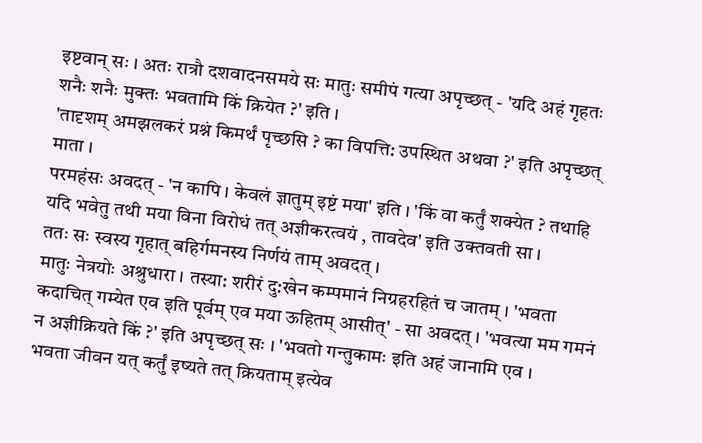इष्टवान् सः । अतः रात्रौ दशवादनसमये सः मातुः समीपं गत्या अपृच्छत् - 'यदि अहं गृहतः शनैः शनैः मुक्तः भवतामि किं क्रियेत ?' इति ।
'तादृशम् अमझलकरं प्रश्नं किमर्थं पृच्छसि ? का विपत्ति: उपस्थित अथवा ?' इति अपृच्छत् माता ।
परमहंसः अवदत् - 'न कापि । केवलं ज्ञातुम् इष्टं मया' इति । 'किं वा कर्तुं शक्येत ? तथाहि यदि भवेतु तथी मया विना विरोधं तत् अज्ञीकरत्वयं , तावदेव' इति उक्तवती सा ।
ततः सः स्वस्य गृहात् बहिर्गमनस्य निर्णयं ताम् अवदत् ।
मातुः नेत्रयोः अश्रुधारा । तस्या: शरीरं दु:खेन कम्पमानं निग्रहरहितं च जातम् । 'भवता कदाचित् गम्येत एव इति पूर्वम् एव मया ऊहितम् आसीत्' - सा अवदत् । 'भवत्या मम गमनं न अज्ञीक्रियते किं ?' इति अपृच्छत् सः । 'भवतो गन्तुकामः इति अहं जानामि एव ।
भवता जीवन यत् कर्तुं इष्यते तत् क्रियताम् इत्येव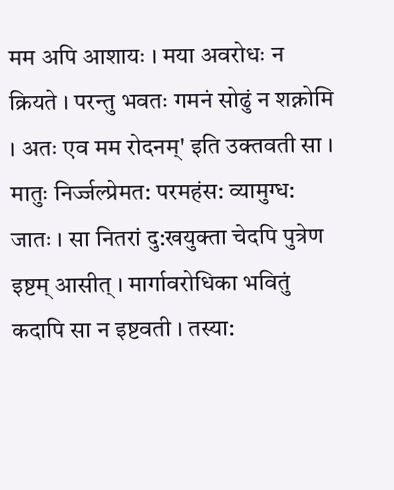मम अपि आशायः । मया अवरोधः न क्रियते । परन्तु भवतः गमनं सोढुं न शक्नोमि । अतः एव मम रोदनम्' इति उक्तवती सा ।
मातुः निर्ज्जल्प्रेमत: परमहंस: व्यामुग्ध: जातः । सा नितरां दु:खयुक्ता चेदपि पुत्रेण इष्टम् आसीत् । मार्गावरोधिका भवितुं कदापि सा न इष्टवती । तस्या: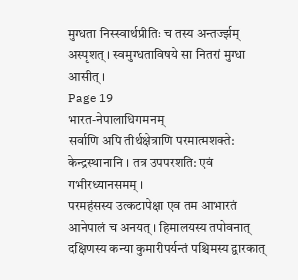मुग्धता निस्स्वार्थप्रीतिः च तस्य अन्तर्ज्झम् अस्पृशत् । स्वमुग्धताविषये सा नितरां मुग्धा आसीत् ।
Page 19
भारत-नेपालाधिगमनम्
सर्वाणि अपि तीर्थक्षेत्राणि परमात्मशक्ते: केन्द्रस्थानानि । तत्र उपपरशति: एवं गभीरध्यानसमम् ।
परमहंसस्य उत्कटापेक्षा एव तम आभारतं आनेपालं च अनयत् । हिमालयस्य तपोवनात् दक्षिणस्य कन्या कुमारीपर्यन्तं पश्चिमस्य द्वारकात्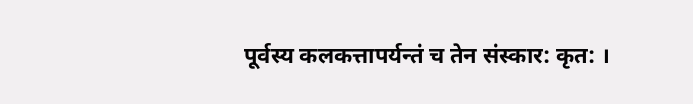पूर्वस्य कलकत्तापर्यन्तं च तेन संस्कार: कृत: ।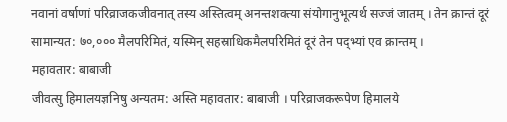नवानां वर्षाणां परिव्राजकजीवनात् तस्य अस्तित्वम् अनन्तशक्त्या संयोगानुभूत्यर्थ सज्जं जातम् । तेन क्रान्तं दूरं सामान्यत: ७०,००० मैलपरिमितं, यस्मिन् सहस्राधिकमैलपरिमितं दूरं तेन पद्भ्यां एव क्रान्तम् ।
महावतार: बाबाजी
जीवत्सु हिमालयज्ञनिषु अन्यतम: अस्ति महावतार: बाबाजी । परिव्राजकरूपेण हिमालये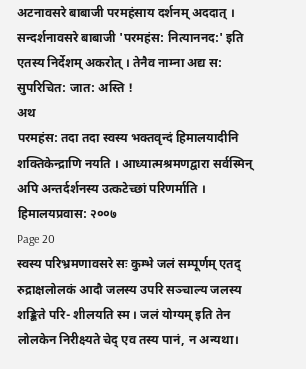अटनावसरे बाबाजी परमहंसाय दर्शनम् अददात् । सन्दर्शनावसरे बाबाजी 'परमहंस: नित्याननद:' इति एतस्य निर्देशम् अकरोत् । तेनैव नाम्ना अद्य स: सुपरिचित: जात: अस्ति !
अथ
परमहंस: तदा तदा स्वस्य भक्तवृन्दं हिमालयादीनि शक्तिकेन्द्राणि नयति । आध्यात्मश्रमणद्वारा सर्वस्मिन् अपि अन्तर्दर्शनस्य उत्कटेच्छां परिणर्माति ।
हिमालयप्रवास: २००७
Page 20
स्वस्य परिभ्रमणावसरे सः कुम्भे जलं सम्पूर्णम् एतद् रुद्राक्षलोलकं आदौ जलस्य उपरि सञ्चाल्य जलस्य शङ्किते परि- शीलयति स्म । जलं योग्यम् इति तेन लोलकेन निरीक्ष्यते चेद् एव तस्य पानं, न अन्यथा।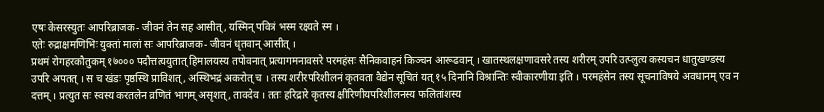एषः केसरस्युतः आपरिब्राजक- जीवनं तेन सह आसीत्, यस्मिन् पवित्रं भस्म रक्ष्यते स्म ।
एतेः रुद्राक्षमणिभिः युक्तां मालां सः आपरिब्राजक- जीवनं धृतवान् आसीत् ।
प्रथमं रोगहरकौतुकम् १७००० पदौत्तत्ययुतात् हिमालयस्य तपोवनात् प्रत्यागमनावसरे परमहंसः सैनिकवाहनं किञ्चन आरूढवान् । खातस्थलक्षणावसरे तस्य शरीरम् उपरि उत्प्लुत्य कस्यचन धातुखण्डस्य उपरि अपतत् । स च खंडः पृष्ठस्थि प्राविशत्, अस्थिभद्रं अकरोत् च । तस्य शरीरपरिशीलनं कृतवता वैद्येन सूचितं यत् १५ दिनानि विश्रान्तिः स्वीकारणीया इति । परमहंसेन तस्य सूचनाविषये अवधानम् एव न दत्तम् । प्रत्युत सः स्वस्य करतलेन व्रणितं भागम् असृशत्, तावदेव । ततः हरिद्रारे कृतस्य क्षीरिणीयपरिशीलनस्य फलितांशस्य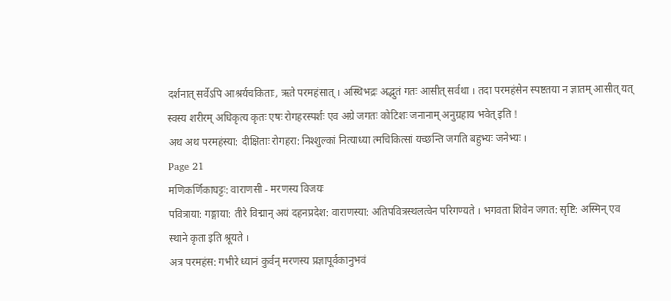दर्शनात् सर्वेऽपि आश्रर्यचकिताः, ऋते परमहंसात् । अस्थिभद्रः अद्भुतं गतः आसीत् सर्वथा । तदा परमहंसेन स्पष्टतया न ज्ञातम् आसीत् यत् स्वस्य शरीरम् अधिकृत्य कृतः एषः रोगहरस्पर्शः एव अग्रे जगतः कोटिशः जनानाम् अनुग्रहाय भवेत् इति !
अथ अथ परमहंस्या: दीक्षिताः रोगहरा: निश्शुल्कां नित्याध्या त्मचिकित्सां यच्छन्ति जगति बहुभ्यः जनेभ्यः ।
Page 21
मणिकर्णिकाघट्टः: वाराणसी - मरणस्य विजयः
पवित्राया: गङ्गाया: तीरे विद्मान् अयं दहनप्रदेश: वाराणस्या: अतिपवित्रस्थलत्वेन परिगण्यते । भगवता शिवेन जगत: सृष्टि: अस्मिन् एव स्थाने कृता इति श्रूयते ।
अत्र परमहंस: गभीरे ध्यानं कुर्वन् मरणस्य प्रज्ञापूर्वकानुभवं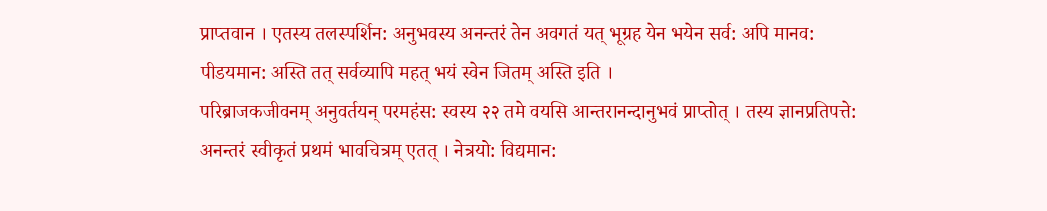प्राप्तवान । एतस्य तलस्पर्शिन: अनुभवस्य अनन्तरं तेन अवगतं यत् भूग्रह येन भयेन सर्व: अपि मानव: पीडयमान: अस्ति तत् सर्वव्यापि महत् भयं स्वेन जितम् अस्ति इति ।
परिब्राजकजीवनम् अनुवर्तयन् परमहंस: स्वस्य २२ तमे वयसि आन्तरानन्दानुभवं प्राप्तोत् । तस्य ज्ञानप्रतिपत्ते: अनन्तरं स्वीकृतं प्रथमं भावचित्रम् एतत् । नेत्रयो: विद्यमान: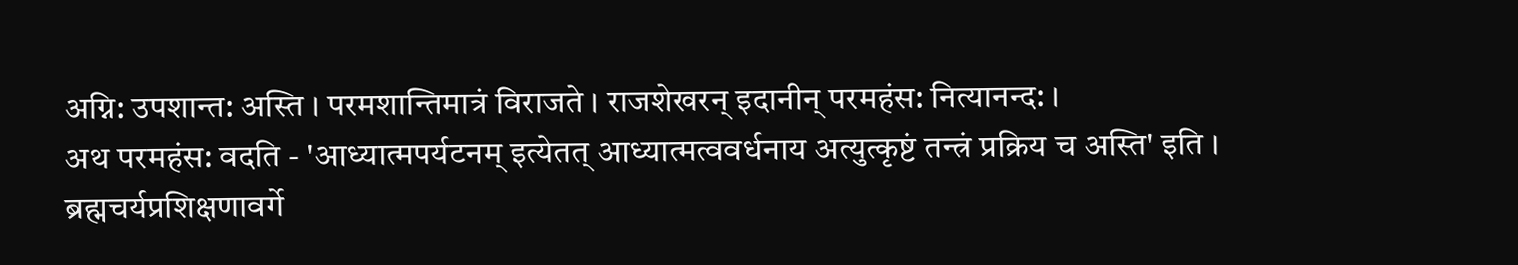अग्नि: उपशान्त: अस्ति । परमशान्तिमात्रं विराजते । राजशेखरन् इदानीन् परमहंस: नित्यानन्द: ।
अथ परमहंस: वदति - 'आध्यात्मपर्यटनम् इत्येतत् आध्यात्मत्ववर्धनाय अत्युत्कृष्टं तन्त्रं प्रक्रिय च अस्ति' इति । ब्रह्मचर्यप्रशिक्षणावर्गे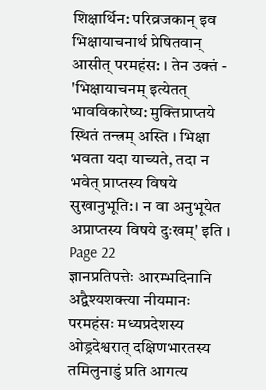शिक्षार्थिन: परिव्रजकान् इव भिक्षायाचनार्थ प्रेषितवान् आसीत् परमहंस: । तेन उक्तं - 'भिक्षायाचनम् इत्येतत् भावविकारेष्य: मुक्तिप्राप्तये स्थितं तन्त्रम् अस्ति । भिक्षा भवता यदा याच्यते, तदा न भवेत् प्राप्तस्य विषये सुखानुभूति:। न वा अनुभूयेत अप्राप्तस्य विषये दुःखम्' इति ।
Page 22
ज्ञानप्रतिपत्तेः आरम्भदिनानि
अद्वैश्यशक्त्या नीयमानः परमहंसः मध्यप्रदेशस्य ओड्रदेश्वरात् दक्षिणभारतस्य तमिलुनाडुं प्रति आगत्य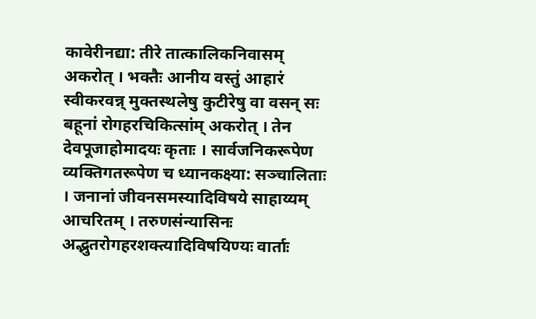कावेरीनद्या: तीरे तात्कालिकनिवासम् अकरोत् । भक्तैः आनीय वस्तुं आहारं स्वीकरवन्न् मुक्तस्थलेषु कुटीरेषु वा वसन् सः बहूनां रोगहरचिकित्सांम् अकरोत् । तेन देवपूजाहोमादयः कृताः । सार्वजनिकरूपेण व्यक्तिगतरूपेण च ध्यानकक्ष्या: सञ्चालिताः । जनानां जीवनसमस्यादिविषये साहाय्यम् आचरितम् । तरुणसंन्यासिनः अद्भुतरोगहरशक्त्यादिविषयिण्यः वार्ताः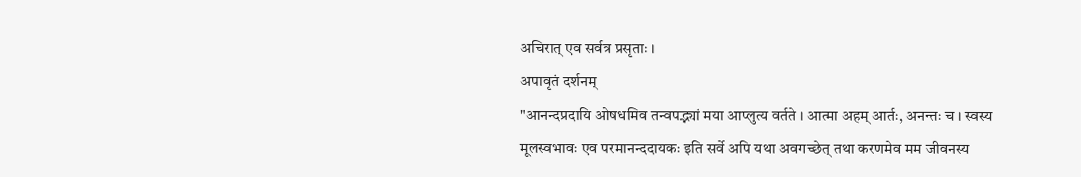अचिरात् एव सर्वत्र प्रसृताः ।
अपावृतं दर्शनम्
"आनन्दप्रदायि ओषधमिव तन्वपद्भ्यां मया आप्लुत्य वर्तते । आत्मा अहम् आर्तः, अनन्तः च । स्वस्य मूलस्वभावः एव परमानन्ददायकः इति सर्वे अपि यथा अवगच्छेत् तथा करणमेव मम जीवनस्य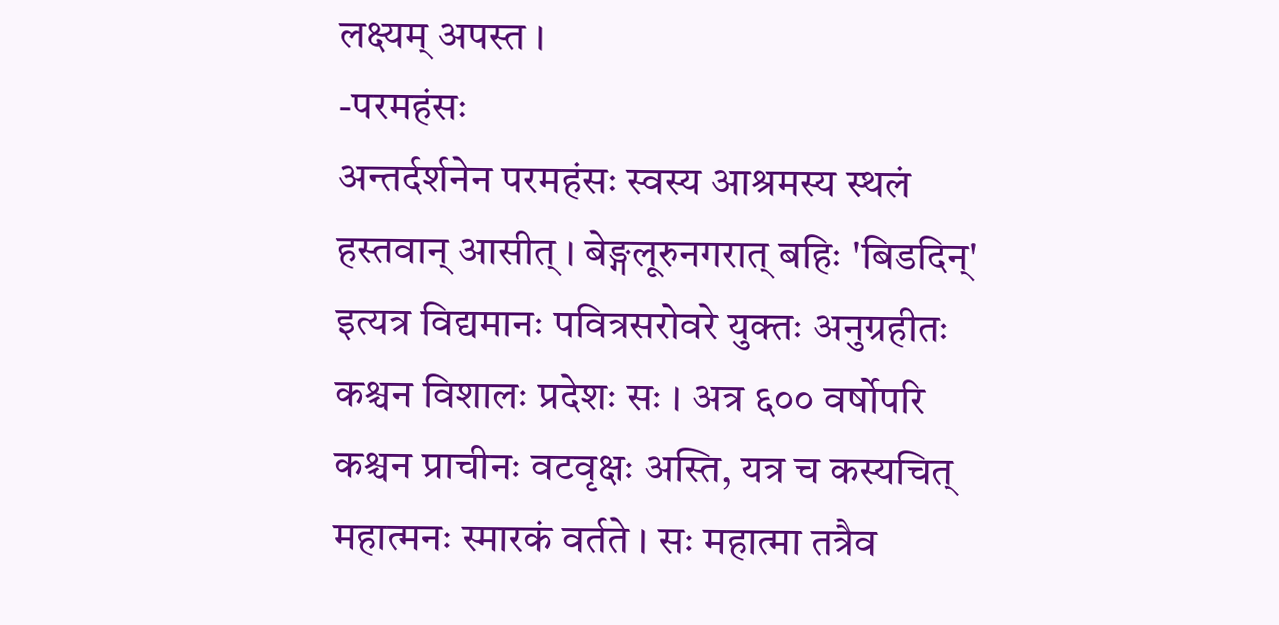लक्ष्यम् अपस्त ।
-परमहंसः
अन्तर्दर्शनेन परमहंसः स्वस्य आश्रमस्य स्थलं हस्तवान् आसीत् । बेङ्गलूरुनगरात् बहिः 'बिडदिन्' इत्यत्र विद्यमानः पवित्रसरोवरे युक्तः अनुग्रहीतः कश्चन विशालः प्रदेशः सः । अत्र ६०० वर्षोपरि कश्चन प्राचीनः वटवृक्षः अस्ति, यत्र च कस्यचित् महात्मनः स्मारकं वर्तते । सः महात्मा तत्रैव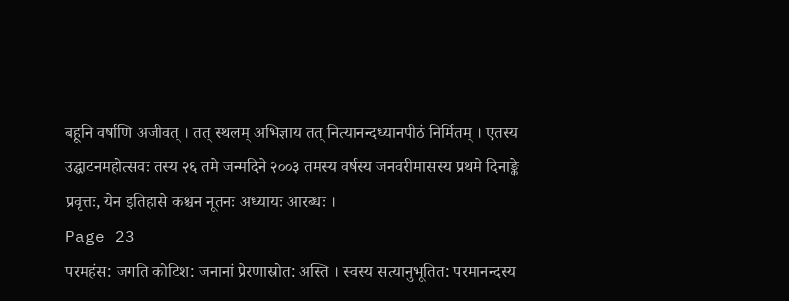बहूनि वर्षाणि अजीवत् । तत् स्थलम् अभिज्ञाय तत् नित्यानन्दध्यानपीठं निर्मितम् । एतस्य उद्घाटनमहोत्सवः तस्य २६ तमे जन्मदिने २००३ तमस्य वर्षस्य जनवरीमासस्य प्रथमे दिनाङ्के प्रवृत्तः, येन इतिहासे कश्चन नूतनः अध्यायः आरब्धः ।
Page 23
परमहंस: जगति कोटिश: जनानां प्रेरणास्रोत: अस्ति । स्वस्य सत्यानुभूतित: परमानन्दस्य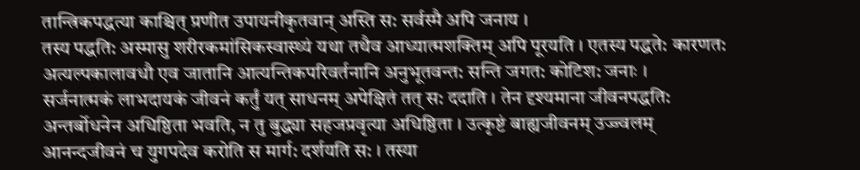तान्त्रिकपद्धत्या काश्चित् प्रणीत उपायनीकृतवान् अस्ति स: सर्वस्मै अपि जनाय ।
तस्य पद्धति: अस्मासु शरीरकमांसिकस्वास्थ्यं यथा तथैव आध्यात्मशक्तिम् अपि पूरयति । एतस्य पद्धते: कारणत: अत्यल्पकालावधौ एव जातानि आत्यन्तिकपरिवर्तनानि अनुभूतवन्त: सन्ति जगत: कोटिश: जनाः ।
सर्जनात्मकं लाभदायकं जीवनं कर्तुं यत् साधनम् अपेक्षितं तत् स: ददाति । तेन दृश्यमाना जीवनपद्धति: अन्तर्बोधनेन अधिष्ठिता भवति, न तु बुद्ध्या सहजप्रवृत्या अधिष्ठिता । उत्कृष्टं बाह्यजीवनम् उज्ज्वलम् आनन्दजीवनं च युगपदेव करोति स मार्ग: दर्शयति स: । तस्या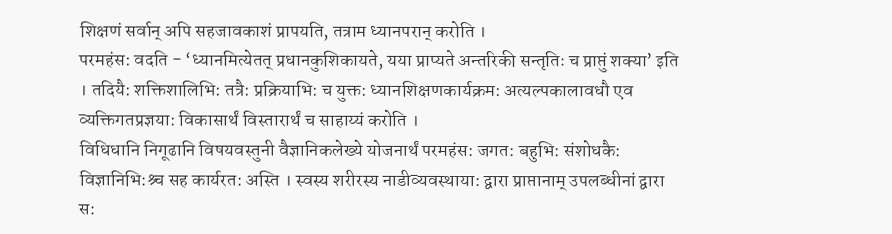शिक्षणं सर्वान् अपि सहजावकाशं प्रापयति, तत्राम ध्यानपरान् करोति ।
परमहंस: वदति - ‘ध्यानमित्येतत् प्रधानकुशिकायते, यया प्राप्यते अन्तरिकी सन्तृतिः च प्राप्तुं शक्या’ इति । तदियै: शक्तिशालिभि: तत्रै: प्रक्रियाभि: च युक्त: ध्यानशिक्षणकार्यक्रम: अत्यल्पकालावधौ एव व्यक्तिगतप्रज्ञया: विकासार्थं विस्तारार्थं च साहाय्यं करोति ।
विधिधानि निगूढानि विषयवस्तुनी वैज्ञानिकलेख्ये योजनार्थं परमहंस: जगत: बहुभि: संशोधकै: विज्ञानिभि:श्र्च सह कार्यरत: अस्ति । स्वस्य शरीरस्य नाडीव्यवस्थाया: द्वारा प्राप्तानाम् उपलब्धीनां द्वारा स: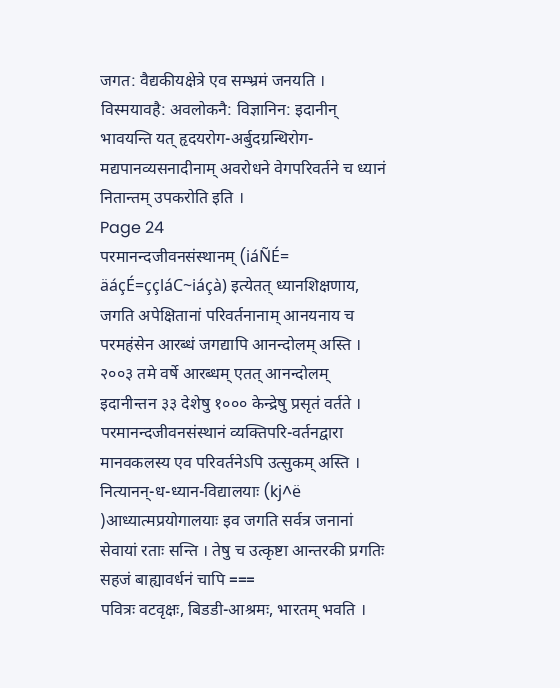जगत: वैद्यकीयक्षेत्रे एव सम्भ्रमं जनयति । विस्मयावहै: अवलोकनै: विज्ञानिन: इदानीन् भावयन्ति यत् हृदयरोग-अर्बुदग्रन्थिरोग-मद्यपानव्यसनादीनाम् अवरोधने वेगपरिवर्तने च ध्यानं नितान्तम् उपकरोति इति ।
Page 24
परमानन्दजीवनसंस्थानम् (iáÑÉ= äáçÉ=ççláC~iáçà) इत्येतत् ध्यानशिक्षणाय, जगति अपेक्षितानां परिवर्तनानाम् आनयनाय च परमहंसेन आरब्धं जगद्यापि आनन्दोलम् अस्ति । २००३ तमे वर्षे आरब्धम् एतत् आनन्दोलम् इदानीन्तन ३३ देशेषु १००० केन्द्रेषु प्रसृतं वर्तते । परमानन्दजीवनसंस्थानं व्यक्तिपरि-वर्तनद्वारा मानवकलस्य एव परिवर्तनेऽपि उत्सुकम् अस्ति ।
नित्यानन्-ध-ध्यान-विद्यालयाः (kj^ë )आध्यात्मप्रयोगालयाः इव जगति सर्वत्र जनानां सेवायां रताः सन्ति । तेषु च उत्कृष्टा आन्तरकी प्रगतिः सहजं बाह्यावर्धनं चापि ===
पवित्रः वटवृक्षः, बिडडी-आश्रमः, भारतम् भवति ।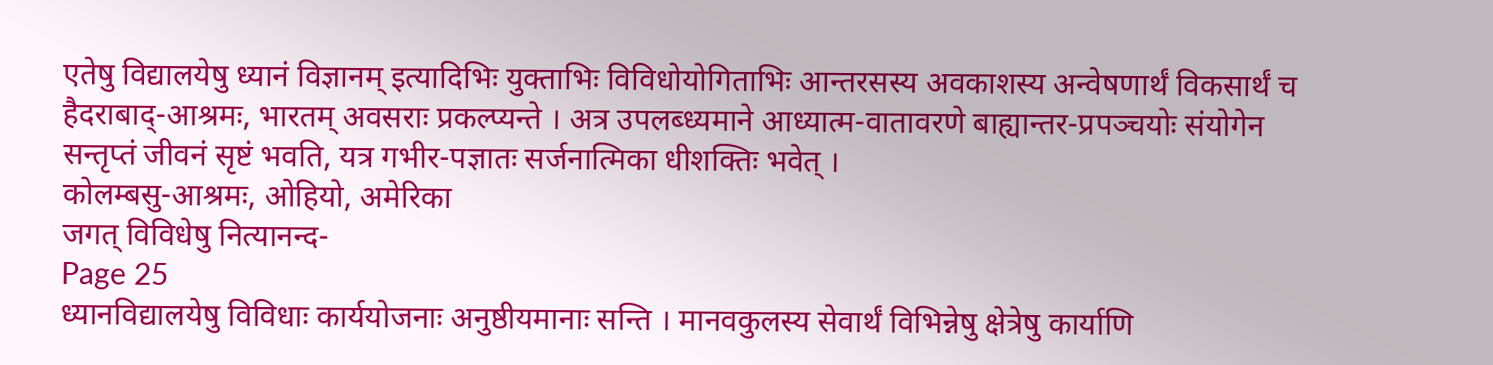एतेषु विद्यालयेषु ध्यानं विज्ञानम् इत्यादिभिः युक्ताभिः विविधोयोगिताभिः आन्तरसस्य अवकाशस्य अन्वेषणार्थं विकसार्थं च
हैदराबाद्-आश्रमः, भारतम् अवसराः प्रकल्प्यन्ते । अत्र उपलब्ध्यमाने आध्यात्म-वातावरणे बाह्यान्तर-प्रपञ्चयोः संयोगेन सन्तृप्तं जीवनं सृष्टं भवति, यत्र गभीर-पज्ञातः सर्जनात्मिका धीशक्तिः भवेत् ।
कोलम्बसु-आश्रमः, ओहियो, अमेरिका
जगत् विविधेषु नित्यानन्द-
Page 25
ध्यानविद्यालयेषु विविधाः कार्ययोजनाः अनुष्ठीयमानाः सन्ति । मानवकुलस्य सेवार्थं विभिन्नेषु क्षेत्रेषु कार्याणि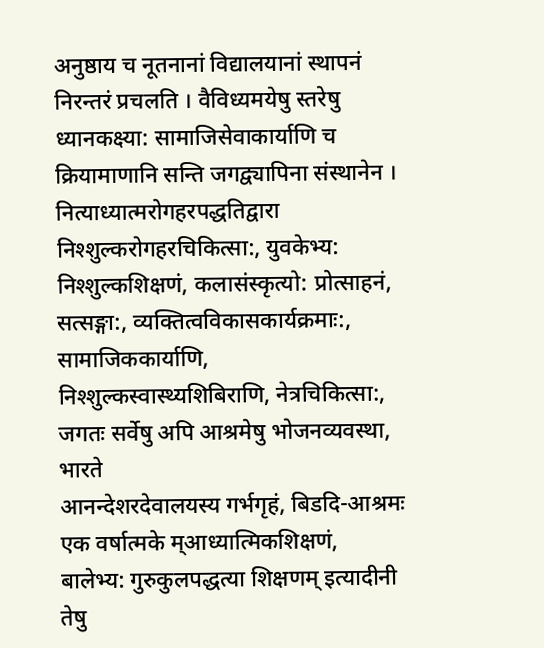अनुष्ठाय च नूतनानां विद्यालयानां स्थापनं निरन्तरं प्रचलति । वैविध्यमयेषु स्तरेषु ध्यानकक्ष्या: सामाजिसेवाकार्याणि च क्रियामाणानि सन्ति जगद्व्यापिना संस्थानेन । नित्याध्यात्मरोगहरपद्धतिद्वारा निश्शुल्करोगहरचिकित्सा:, युवकेभ्य: निश्शुल्कशिक्षणं, कलासंस्कृत्यो: प्रोत्साहनं, सत्सङ्गा:, व्यक्तित्वविकासकार्यक्रमाः:, सामाजिककार्याणि, निश्शुल्कस्वास्थ्यशिबिराणि, नेत्रचिकित्सा:, जगतः सर्वेषु अपि आश्रमेषु भोजनव्यवस्था, भारते
आनन्देशरदेवालयस्य गर्भगृहं, बिडदि-आश्रमः
एक वर्षात्मके म्आध्यात्मिकशिक्षणं, बालेभ्य: गुरुकुलपद्धत्या शिक्षणम् इत्यादीनी तेषु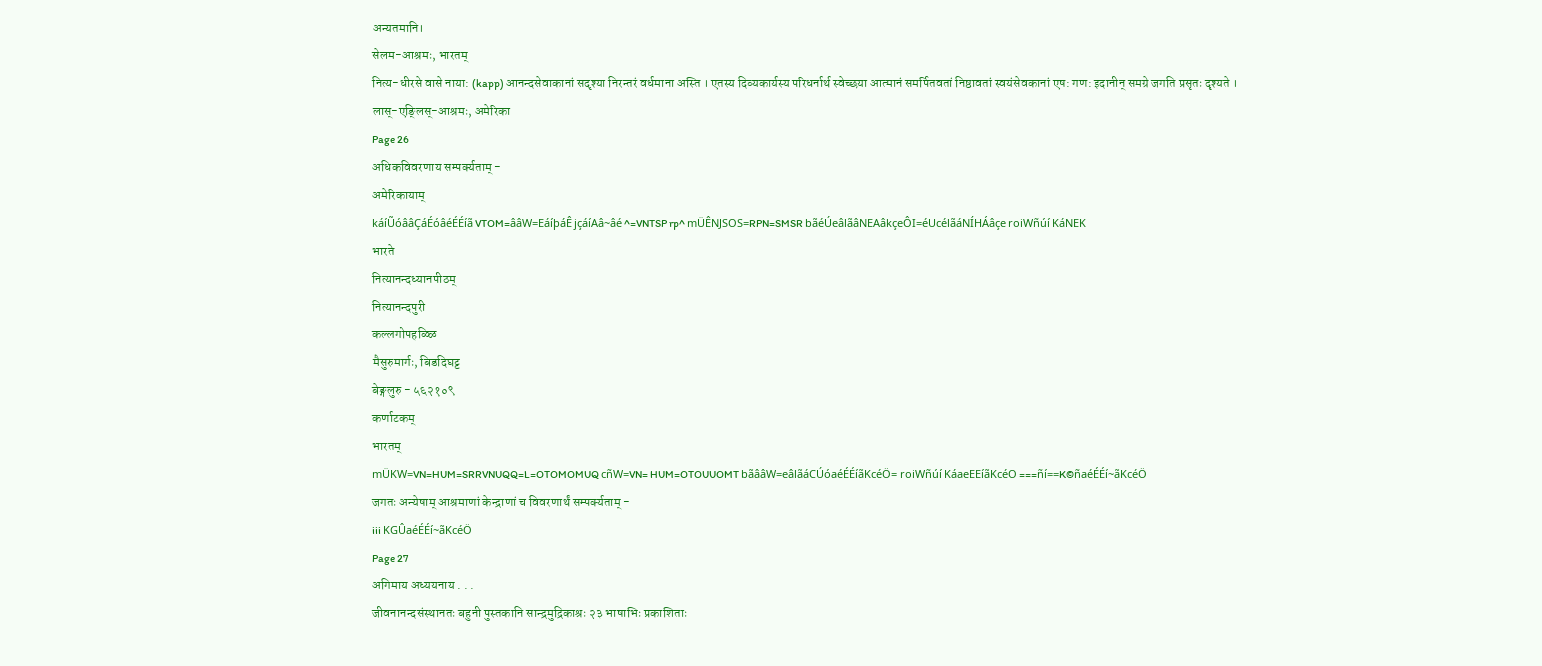अन्यतमानि।
सेलम-आश्रमः, भारतम्
नित्य-धीरसे वासे नाया: (kapp) आनन्दसेवाकानां सदृश्या निरन्तरं वर्धमाना अस्ति । एतस्य दिव्यकार्यस्य परिधर्नार्थ स्वेच्छया आत्मानं समर्पितवतां निष्ठावतां स्वयंसेवकानां एष: गण: इदानीन् समग्रे जगति प्रसृतः दृश्यते ।
लास्-एङ्लिस्-आश्रमः, अमेरिका
Page 26
अधिकविवरणाय सम्पर्क्यताम् -
अमेरिकायाम्
káíŨóââÇáÉóâéÉÉíã VTOM=ââW=EáíþáÊ jçáíAâ~âé ^=VNTSP rp^ mÜÊNJSOS=RPN=SMSR bãéÚeâlãâNEAâkçeÔI=éUcélãáNÍHÁâçe roiWñúí KáNEK
भारते
नित्यानन्दध्यानपीठम्
नित्यानन्दपुरी
कल्लगोपहळ्ळि
मैसुरुमार्गः, बिडदिघट्ट
बेङ्गलुरु - ५६२१०९
कर्णाटकम्
भारतम्
mÜKW=VN=HUM=SRRVNUQQ=L=OTOMOMUQ cñW=VN= HUM=OTOUUOMT bãââW=eâlãáCÚóaéÉÉíãKcéÖ= roiWñúí KáaeEEíãKcéO ===ñí==K©ñaéÉÉí~ãKcéÖ
जगतः अन्येषाम् आश्रमाणां केन्द्राणां च विवरणार्थं सम्पर्क्यताम् -
iii KGÛaéÉÉí~ãKcéÖ
Page 27
अगिमाय अध्ययनाय . . .
जीवनानन्दसंस्थानतः बहुनी पुस्तकानि सान्द्रमुद्रिकाश्रः २३ भाषाभिः प्रकाशिताः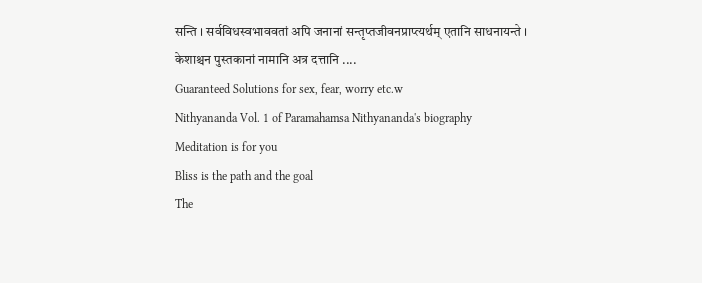सन्ति । सर्वविधस्वभाववतां अपि जनानां सन्तृप्तजीवनप्राप्त्यर्थम् एतानि साधनायन्ते । केशाश्चन पुस्तकानां नामानि अत्र दत्तानि ....
Guaranteed Solutions for sex, fear, worry etc.w
Nithyananda Vol. 1 of Paramahamsa Nithyananda's biography
Meditation is for you
Bliss is the path and the goal
The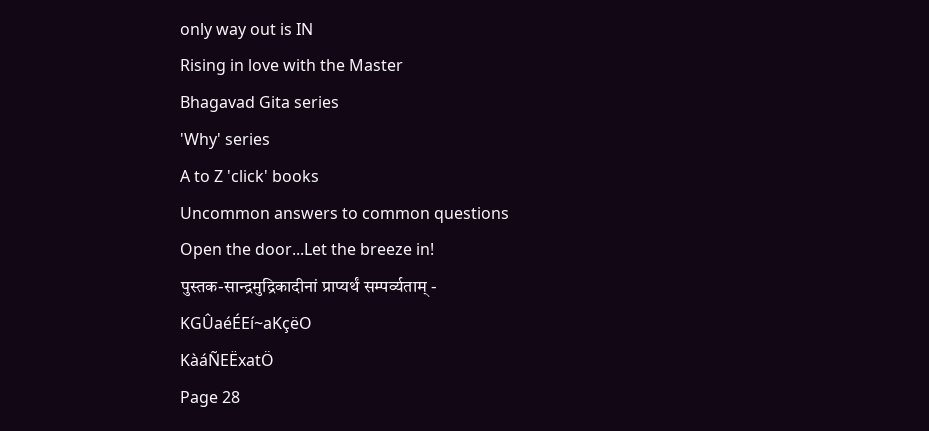only way out is IN
Rising in love with the Master
Bhagavad Gita series
'Why' series
A to Z 'click' books
Uncommon answers to common questions
Open the door...Let the breeze in!
पुस्तक-सान्द्रमुद्रिकादीनां प्राप्यर्थं सम्पर्व्यताम् -
KGÛaéÉEí~aKçëO
KàáÑEËxatÖ
Page 28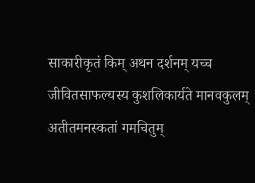साकारीकृतं किम् अथन दर्शनम् यच्च जीवितसाफल्यस्य कुशलिकार्यते मानवकुलम् अतीतमनस्कतां गमचितुम्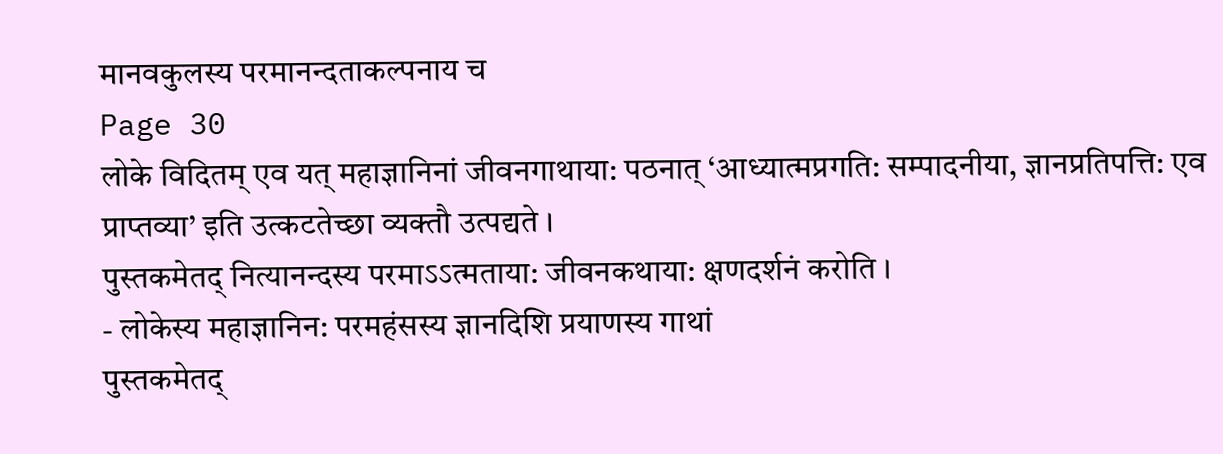मानवकुलस्य परमानन्दताकल्पनाय च
Page 30
लोके विदितम् एव यत् महाज्ञानिनां जीवनगाथाया: पठनात् ‘आध्यात्मप्रगति: सम्पादनीया, ज्ञानप्रतिपत्ति: एव प्राप्तव्या’ इति उत्कटतेच्छा व्यक्तौ उत्पद्यते ।
पुस्तकमेतद् नित्यानन्दस्य परमाऽऽत्मताया: जीवनकथाया: क्षणदर्शनं करोति ।
- लोकेस्य महाज्ञानिन: परमहंसस्य ज्ञानदिशि प्रयाणस्य गाथां
पुस्तकमेतद्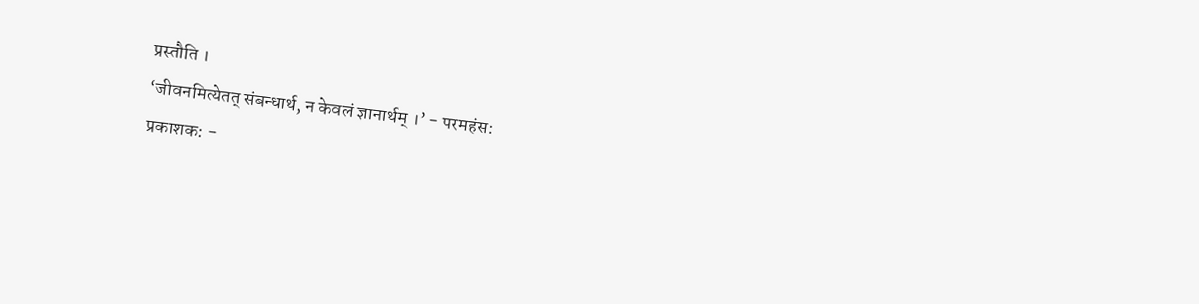प्रस्तौति ।
‘जीवनमित्येतत् संबन्धार्थ, न केवलं ज्ञानार्थम् ।’ - परमहंस:
प्रकाशक: -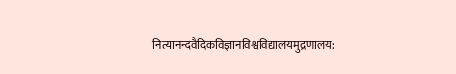नित्यानन्दवैदिकविज्ञानविश्वविद्यालयमुद्रणालय: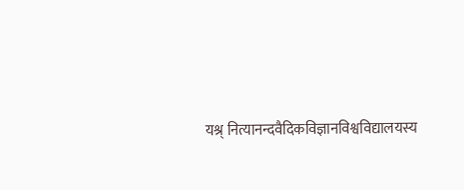यश्र् नित्यानन्दवैदिकविज्ञानविश्वविद्यालयस्य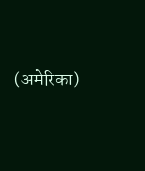(अमेरिका)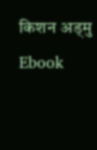किशन अड्मु
Ebook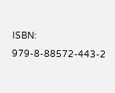ISBN: 979-8-88572-443-2